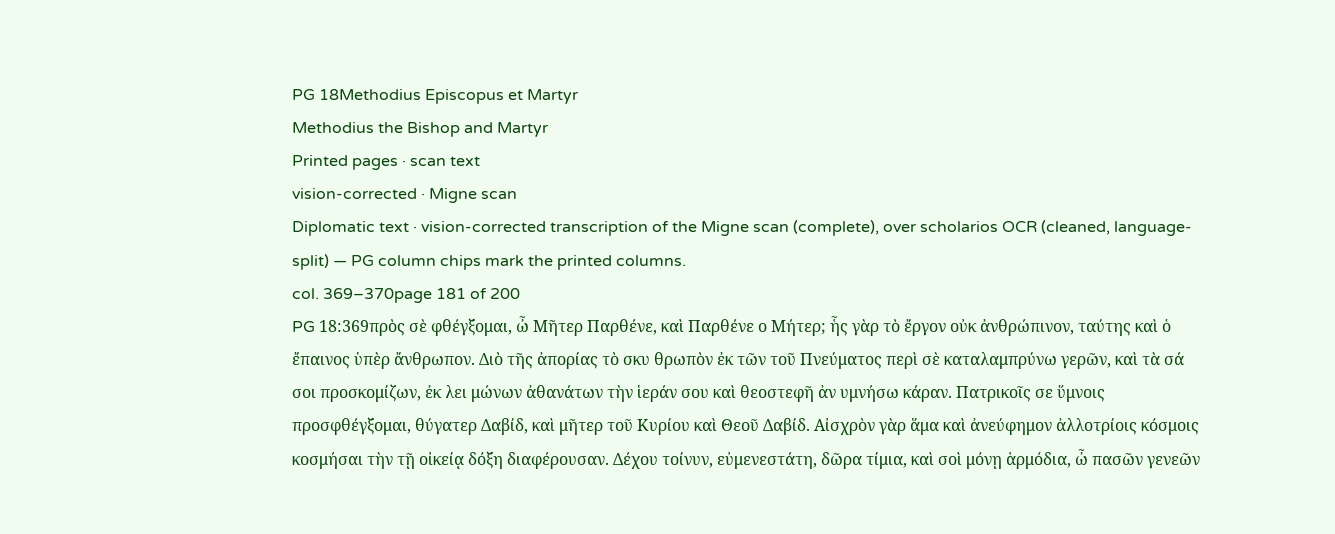PG 18Methodius Episcopus et Martyr
Methodius the Bishop and Martyr
Printed pages · scan text
vision-corrected · Migne scan
Diplomatic text · vision-corrected transcription of the Migne scan (complete), over scholarios OCR (cleaned, language-split) — PG column chips mark the printed columns.
col. 369–370page 181 of 200
PG 18:369πρὸς σὲ φθέγξομαι, ὦ Μῆτερ Παρθένε, καὶ Παρθένε ο Μήτερ; ἧς γὰρ τὸ ἔργον οὐκ ἀνθρώπινον, ταύτης καὶ ὁ ἔπαινος ὑπὲρ ἄνθρωπον. Διὸ τῆς ἀπορίας τὸ σκυ θρωπὸν ἐκ τῶν τοῦ Πνεύματος περὶ σὲ καταλαμπρύνω γερῶν, καὶ τὰ σά σοι προσκομίζων, ἐκ λει μώνων ἀθανάτων τὴν ἱεράν σου καὶ θεοστεφῆ ἀν υμνήσω κάραν. Πατρικοῖς σε ὕμνοις προσφθέγξομαι, θύγατερ Δαβίδ, καὶ μῆτερ τοῦ Κυρίου καὶ Θεοῦ Δαβίδ. Αἰσχρὸν γὰρ ἅμα καὶ ἀνεύφημον ἀλλοτρίοις κόσμοις κοσμήσαι τὴν τῇ οἰκείᾳ δόξη διαφέρουσαν. Δέχου τοίνυν, εὐμενεστάτη, δῶρα τίμια, καὶ σοὶ μόνῃ ἁρμόδια, ὦ πασῶν γενεῶν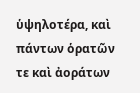ὑψηλοτέρα, καὶ πάντων ὁρατῶν τε καὶ ἀοράτων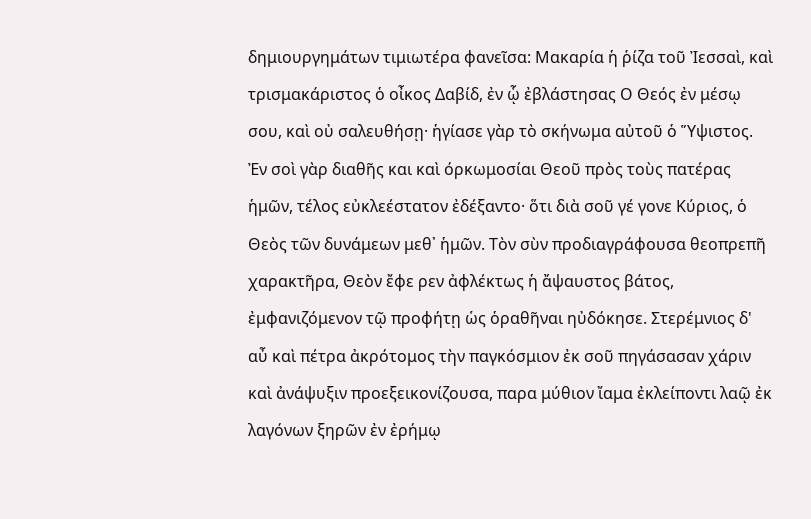δημιουργημάτων τιμιωτέρα φανεῖσα: Μακαρία ἡ ῥίζα τοῦ Ἰεσσαὶ, καὶ τρισμακάριστος ὁ οἶκος Δαβίδ, ἐν ᾧ ἐβλάστησας Ο Θεός ἐν μέσῳ σου, καὶ οὐ σαλευθήσῃ· ἡγίασε γὰρ τὸ σκήνωμα αὐτοῦ ὁ Ὕψιστος. Ἐν σοὶ γὰρ διαθῆς και καὶ όρκωμοσίαι Θεοῦ πρὸς τοὺς πατέρας ἡμῶν, τέλος εὐκλεέστατον ἐδέξαντο· ὅτι διὰ σοῦ γέ γονε Κύριος, ὁ Θεὸς τῶν δυνάμεων μεθ᾿ ἡμῶν. Τὸν σὺν προδιαγράφουσα θεοπρεπῆ χαρακτῆρα, Θεὸν ἔφε ρεν ἀφλέκτως ἡ ἄψαυστος βάτος, ἐμφανιζόμενον τῷ προφήτῃ ὡς ὁραθῆναι ηὐδόκησε. Στερέμνιος δ' αὖ καὶ πέτρα ἀκρότομος τὴν παγκόσμιον ἐκ σοῦ πηγάσασαν χάριν καὶ ἀνάψυξιν προεξεικονίζουσα, παρα μύθιον ἴαμα ἐκλείποντι λαῷ ἐκ λαγόνων ξηρῶν ἐν ἐρήμῳ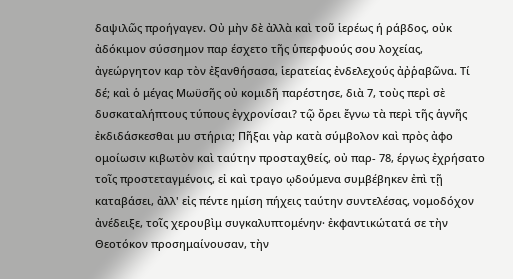δαψιλῶς προήγαγεν. Οὐ μὴν δὲ ἀλλὰ καὶ τοῦ ἱερέως ή ράβδος, οὐκ ἀδόκιμον σύσσημον παρ έσχετο τῆς ὑπερφυούς σου λοχείας, ἀγεώργητον καρ τὸν ἐξανθήσασα, ἱερατείας ἐνδελεχούς ἀῤῥαβῶνα. Τί δέ; καὶ ὁ μέγας Μωϋσῆς οὐ κομιδῆ παρέστησε, διὰ 7, τοὺς περὶ σὲ δυσκαταλήπτους τύπους ἐγχρονίσαι? τῷ ὄρει ἔγνω τὰ περὶ τῆς ἁγνῆς ἐκδιδάσκεσθαι μυ στήρια; Πῆξαι γὰρ κατὰ σύμβολον καὶ πρὸς ἀφο ομοίωσιν κιβωτὸν καὶ ταύτην προσταχθείς, οὐ παρ- 78, έργως ἐχρήσατο τοῖς προστεταγμένοις, εἰ καὶ τραγο ῳδούμενα συμβέβηκεν ἐπὶ τῇ καταβάσει, ἀλλ' εἰς πέντε ημίση πήχεις ταύτην συντελέσας, νομοδόχον ἀνέδειξε, τοῖς χερουβὶμ συγκαλυπτομένην· ἐκφαντικώτατά σε τὴν Θεοτόκον προσημαίνουσαν, τὴν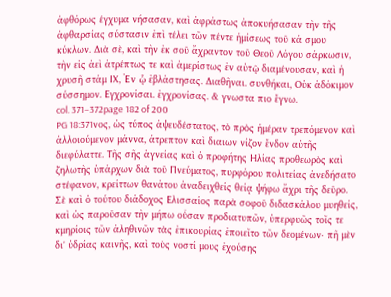ἀφθόρως έγχυμα νήσασαν, καὶ ἀφράστως ἀποκυήσασαν τὴν τῆς ἀφθαρσίας σύστασιν ἐπὶ τέλει τῶν πέντε ἡμίσεως τοῦ κά σμου κύκλων. Διὰ σὲ, καὶ τὴν ἐκ σοῦ ἄχραντον τοῦ Θεοῦ Λόγου σάρκωσιν, τὴν εἰς ἀεὶ ἀτρέπτως τε καὶ ἀμερίστως ἐν αὐτῷ διαμένουσαν, καὶ ἡ χρυσῆ στάμ ΙΧ, Ἐν ᾧ ἐβλάστησας. Διαθῆναι. συνθήκαι, Οὐκ ἀδόκιμον σύσσημον. Εγχρονίσαι. ἐγχρονίσας. & γνωστα πιο ἔγνω.
col. 371–372page 182 of 200
PG 18:371vος, ὡς τύπος ἀψευδέστατος, τὸ πρὸς ἡμέραν τρεπόμενον καὶ ἀλλοιούμενον μάννα, άτρεπτον καὶ διαιων νίζον ἔνδον αὐτῆς διεφύλαττε. Τῆς σῆς ἁγνείας καὶ ὁ προφήτης Ηλίας προθεωρὸς καὶ ζηλωτὴς ὑπάρχων διὰ τοῦ Πνεύματος, πυρφόρου πολιτείας ἀνεδήσατο στέφανον, κρείττων θανάτου ἀναδειχθείς θείᾳ ψήφω ἄχρι τῆς δεῦρο. Σὲ καὶ ὁ τούτου διάδοχος Ελισσαίος παρὰ σοφοῦ διδασκάλου μυηθείς, καὶ ὡς παροῦσαν τὴν μήπω οὖσαν προδιατυπῶν, ὑπερφυῶς τοῖς τε κμηρίοις τῶν ἀληθινῶν τὰς ἐπικουρίας ἐποιεῖτο τῶν δεομένων· πῆ μὲν δι' ὑδρίας καινῆς, καὶ τοὺς νοστί μους ἐχούσης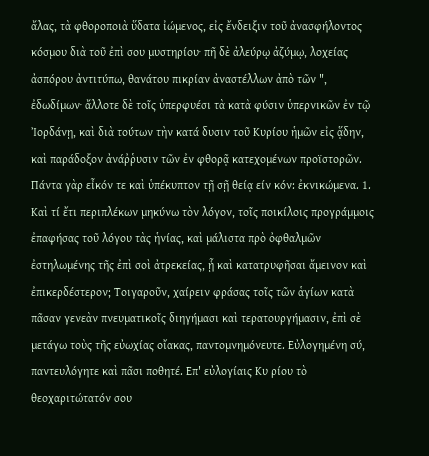ἄλας, τὰ φθοροποιὰ ὕδατα ἰώμενος, εἰς ἔνδειξιν τοῦ ἀνασφήλοντος κόσμου διὰ τοῦ ἐπὶ σου μυστηρίου· πῆ δὲ ἀλεύρῳ ἀζύμῳ, λοχείας ἀσπόρου ἀντιτύπω, θανάτου πικρίαν ἀναστέλλων ἀπὸ τῶν ", ἐδωδίμων· ἄλλοτε δὲ τοῖς ὑπερφυέσι τὰ κατὰ φύσιν ὑπερνικῶν ἐν τῷ Ἰορδάνῃ, καὶ διὰ τούτων τὴν κατά δυσιν τοῦ Κυρίου ἡμῶν εἰς ᾅδην, καὶ παράδοξον ἀνάῤῥυσιν τῶν ἐν φθορᾷ κατεχομένων προϊστορῶν. Πάντα γὰρ εἶκόν τε καὶ ὑπέκυπτον τῇ σῇ θείᾳ είν κόν: ἐκνικώμενα. 1. Καὶ τί ἔτι περιπλέκων μηκύνω τὸν λόγον, τοῖς ποικίλοις προγράμμοις ἐπαφήσας τοῦ λόγου τὰς ἡνίας, καὶ μάλιστα πρὸ ὀφθαλμῶν ἐστηλωμένης τῆς ἐπὶ σοὶ ἀτρεκείας, ᾗ καὶ κατατρυφῆσαι ἄμεινον καὶ ἐπικερδέστερον; Τοιγαροῦν, χαίρειν φράσας τοῖς τῶν ἁγίων κατὰ πᾶσαν γενεὰν πνευματικοῖς διηγήμασι καὶ τερατουργήμασιν, ἐπὶ σὲ μετάγω τοὺς τῆς εὐωχίας οἴακας, παντομνημόνευτε. Εὐλογημένη σύ, παντευλόγητε καὶ πᾶσι ποθητέ. Επ' εὐλογίαις Κυ ρίου τὸ θεοχαριτώτατόν σου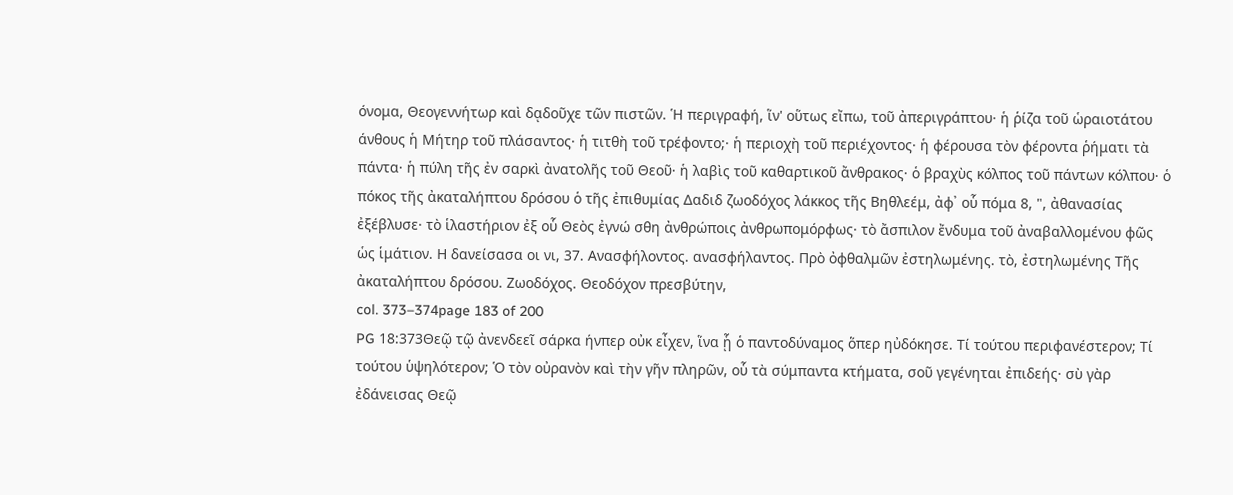όνομα, Θεογεννήτωρ καὶ δᾳδοῦχε τῶν πιστῶν. Ἡ περιγραφή, ἵν' οὕτως εἴπω, τοῦ ἀπεριγράπτου· ἡ ῥίζα τοῦ ὡραιοτάτου άνθους ἡ Μήτηρ τοῦ πλάσαντος· ἡ τιτθὴ τοῦ τρέφοντο;· ἡ περιοχὴ τοῦ περιέχοντος· ἡ φέρουσα τὸν φέροντα ῥήματι τὰ πάντα· ἡ πύλη τῆς ἐν σαρκὶ ἀνατολῆς τοῦ Θεοῦ· ἡ λαβὶς τοῦ καθαρτικοῦ ἄνθρακος· ὁ βραχὺς κόλπος τοῦ πάντων κόλπου· ὁ πόκος τῆς ἀκαταλήπτου δρόσου ὁ τῆς ἐπιθυμίας Δαδιδ ζωοδόχος λάκκος τῆς Βηθλεέμ, ἀφ᾽ οὗ πόμα 8, ", ἀθανασίας ἐξέβλυσε· τὸ ἱλαστήριον ἐξ οὗ Θεὸς ἐγνώ σθη ἀνθρώποις ἀνθρωπομόρφως· τὸ ἄσπιλον ἔνδυμα τοῦ ἀναβαλλομένου φῶς ὡς ἱμάτιον. Η δανείσασα οι νι, 37. Ανασφήλοντος. ανασφήλαντος. Πρὸ ὀφθαλμῶν ἐστηλωμένης. τὸ, ἐστηλωμένης Τῆς ἀκαταλήπτου δρόσου. Ζωοδόχος. Θεοδόχον πρεσβύτην,
col. 373–374page 183 of 200
PG 18:373Θεῷ τῷ ἀνενδεεῖ σάρκα ήνπερ οὐκ εἶχεν, ἵνα ᾗ ὁ παντοδύναμος ὅπερ ηὐδόκησε. Τί τούτου περιφανέστερον; Τί τούτου ὑψηλότερον; Ὁ τὸν οὐρανὸν καὶ τὴν γῆν πληρῶν, οὗ τὰ σύμπαντα κτήματα, σοῦ γεγένηται ἐπιδεής· σὺ γὰρ ἐδάνεισας Θεῷ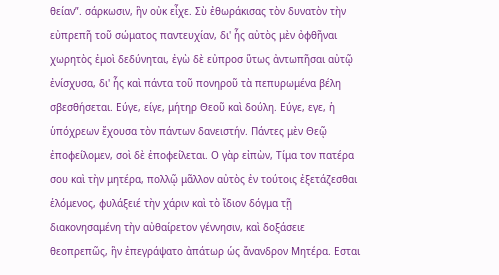θείαν”. σάρκωσιν, ἣν οὐκ εἶχε. Σὺ ἐθωράκισας τὸν δυνατὸν τὴν εὐπρεπῆ τοῦ σώματος παντευχίαν, δι' ἧς αὐτὸς μὲν ὀφθῆναι χωρητὸς ἐμοὶ δεδύνηται, ἐγὼ δὲ εὐπροσ ὕτως ἀντωπῆσαι αὐτῷ ἐνίσχυσα, δι' ἧς καὶ πάντα τοῦ πονηροῦ τὰ πεπυρωμένα βέλη σβεσθήσεται. Εύγε, είγε, μήτηρ Θεοῦ καὶ δούλη. Εύγε, εγε, ἡ ὑπόχρεων ἔχουσα τὸν πάντων δανειστήν. Πάντες μὲν Θεῷ ἐποφείλομεν, σοὶ δὲ ἐποφείλεται. Ο γὰρ εἰπὼν, Τίμα τον πατέρα σου καὶ τὴν μητέρα, πολλῷ μᾶλλον αὐτὸς ἐν τούτοις ἐξετάζεσθαι ἑλόμενος, φυλάξειέ τὴν χάριν καὶ τὸ ἴδιον δόγμα τῇ διακονησαμένη τὴν αὐθαίρετον γέννησιν, καὶ δοξάσειε θεοπρεπῶς, ἣν ἐπεγράψατο ἀπάτωρ ὡς ἄνανδρον Μητέρα. Εσται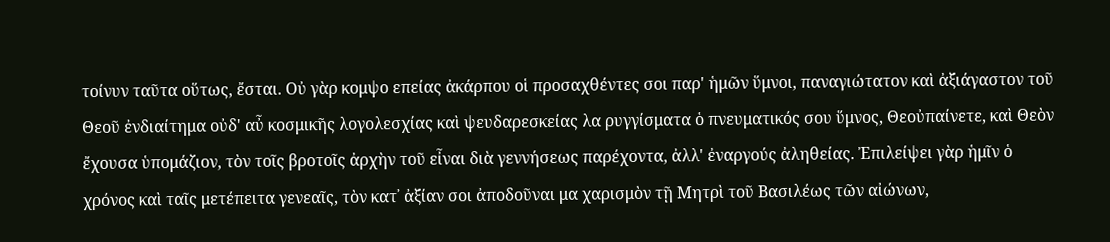τοίνυν ταῦτα οὕτως, ἔσται. Οὐ γὰρ κομψο επείας ἀκάρπου οἱ προσαχθέντες σοι παρ' ἡμῶν ὕμνοι, παναγιώτατον καὶ ἀξιάγαστον τοῦ Θεοῦ ἐνδιαίτημα οὐδ' αὖ κοσμικῆς λογολεσχίας καὶ ψευδαρεσκείας λα ρυγγίσματα ὁ πνευματικός σου ὕμνος, Θεοὐπαίνετε, καὶ Θεὸν ἔχουσα ὑπομάζιον, τὸν τοῖς βροτοῖς ἀρχὴν τοῦ εἶναι διὰ γεννήσεως παρέχοντα, ἀλλ' ἐναργούς ἀληθείας. Ἐπιλείψει γὰρ ἡμῖν ὁ χρόνος καὶ ταῖς μετέπειτα γενεαῖς, τὸν κατ᾽ ἀξίαν σοι ἀποδοῦναι μα χαρισμὸν τῇ Μητρὶ τοῦ Βασιλέως τῶν αἰώνων,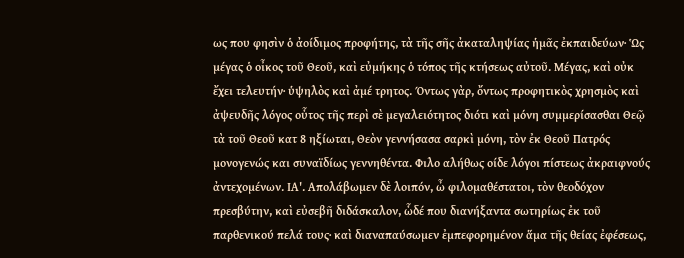ως που φησὶν ὁ ἀοίδιμος προφήτης, τὰ τῆς σῆς ἀκαταληψίας ἡμᾶς ἐκπαιδεύων· Ὡς μέγας ὁ οἶκος τοῦ Θεοῦ, καὶ εὐμήκης ὁ τόπος τῆς κτήσεως αὐτοῦ. Μέγας, καὶ οὐκ ἔχει τελευτήν· ὑψηλὸς καὶ ἀμέ τρητος. Όντως γὰρ, ὄντως προφητικὸς χρησμὸς καὶ ἀψευδῆς λόγος οὗτος τῆς περὶ σὲ μεγαλειότητος διότι καὶ μόνη συμμερίσασθαι Θεῷ τὰ τοῦ Θεοῦ κατ 8 ηξίωται, Θεὸν γεννήσασα σαρκὶ μόνη, τὸν ἐκ Θεοῦ Πατρός μονογενώς και συναϊδίως γεννηθέντα. Φιλο αλήθως οίδε λόγοι πίστεως ἀκραιφνούς ἀντεχομένων. ΙΑ'. Απολάβωμεν δὲ λοιπόν, ὦ φιλομαθέστατοι, τὸν θεοδόχον πρεσβύτην, καὶ εὐσεβῆ διδάσκαλον, ὧδέ που διανήξαντα σωτηρίως ἐκ τοῦ παρθενικού πελά τους· καὶ διαναπαύσωμεν ἐμπεφορημένον ἅμα τῆς θείας ἐφέσεως,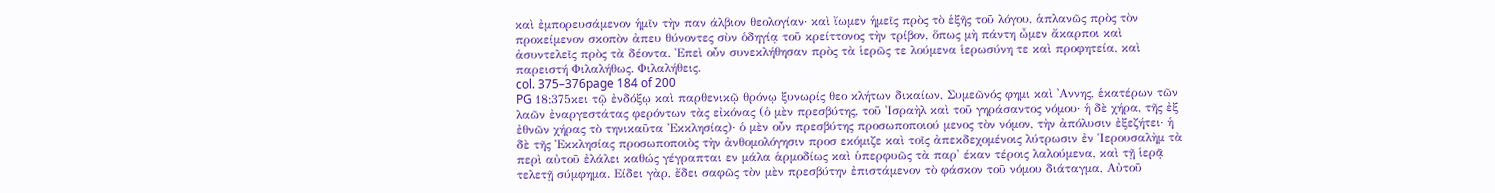καὶ ἐμπορευσάμενον ἡμῖν τὴν παν άλβιον θεολογίαν· καὶ ἴωμεν ἡμεῖς πρὸς τὸ ἑξῆς τοῦ λόγου, ἁπλανῶς πρὸς τὸν προκείμενον σκοπὸν ἀπευ θύνοντες σὺν ὁδηγίᾳ τοῦ κρείττονος τὴν τρίβον, ὅπως μὴ πάντη ὦμεν ἄκαρποι καὶ ἀσυντελεῖς πρὸς τὰ δέοντα. Ἐπεὶ οὖν συνεκλήθησαν πρὸς τὰ ἱερῶς τε λούμενα ἱερωσύνη τε καὶ προφητεία, καὶ παρειστή Φιλαλήθως. Φιλαλήθεις.
col. 375–376page 184 of 200
PG 18:375κει τῷ ἐνδόξῳ καὶ παρθενικῷ θρόνῳ ξυνωρίς θεο κλήτων δικαίων, Συμεῶνός φημι καὶ ᾿Αννης, ἑκατέρων τῶν λαῶν ἐναργεστάτας φερόντων τὰς εἰκόνας (ὁ μὲν πρεσβύτης, τοῦ Ἰσραὴλ καὶ τοῦ γηράσαντος νόμου· ἡ δὲ χήρα, τῆς ἐξ ἐθνῶν χήρας τὸ τηνικαῦτα Ἐκκλησίας)· ὁ μὲν οὖν πρεσβύτης προσωποποιού μενος τὸν νόμον, τὴν ἀπόλυσιν ἐξεζήτει· ἡ δὲ τῆς Ἐκκλησίας προσωποποιὸς τὴν ἀνθομολόγησιν προσ εκόμιζε καὶ τοῖς ἀπεκδεχομένοις λύτρωσιν ἐν Ἱερουσαλὴμ τὰ περὶ αὐτοῦ ἐλάλει καθώς γέγραπται εν μάλα ἁρμοδίως καὶ ὑπερφυῶς τὰ παρ' έκαν τέροις λαλούμενα, καὶ τῇ ἱερᾷ τελετῇ σύμφημα. Είδει γὰρ, ἔδει σαφῶς τὸν μὲν πρεσβύτην ἐπιστάμενον τὸ φάσκον τοῦ νόμου διάταγμα, Αὐτοῦ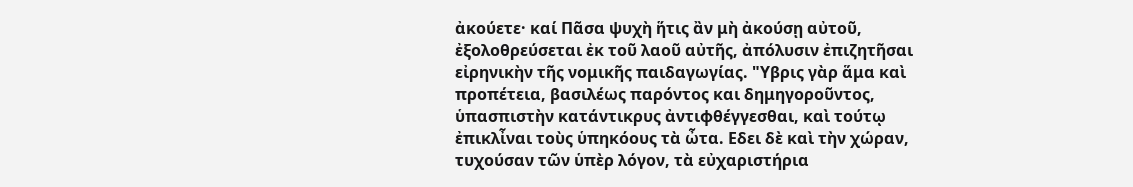ἀκούετε· καί Πᾶσα ψυχὴ ἥτις ἂν μὴ ἀκούσῃ αὐτοῦ, ἐξολοθρεύσεται ἐκ τοῦ λαοῦ αὐτῆς, ἀπόλυσιν ἐπιζητῆσαι εἰρηνικὴν τῆς νομικῆς παιδαγωγίας. "Υβρις γὰρ ἅμα καὶ προπέτεια, βασιλέως παρόντος και δημηγοροῦντος, ὑπασπιστὴν κατάντικρυς ἀντιφθέγγεσθαι, καὶ τούτῳ ἐπικλἶναι τοὺς ὑπηκόους τὰ ὦτα. Εδει δὲ καὶ τὴν χώραν, τυχούσαν τῶν ὑπὲρ λόγον, τὰ εὐχαριστήρια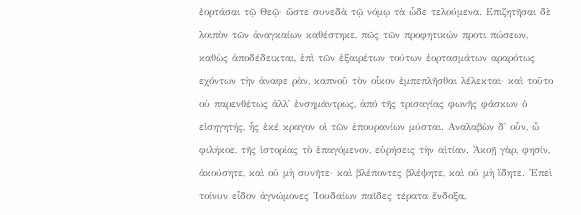ἑορτάσαι τῷ Θεῷ· ὥστε συνεδὰ τῷ νόμῳ τὰ ὧδε τελούμενα. Επιζητῆσαι δὲ λοιπὸν τῶν ἀναγκαίων καθέστηκε, πῶς τῶν προφητικών προτι πώσεων, καθὼς ἀποδέδεικται, ἐπὶ τῶν ἐξαιρέτων τούτων ἑορτασμάτων αραρότως εχόντων τὴν ἀναφε ρὰν, καπνοῦ τὸν οἶκον ἐμπεπλῆσθαι λέλεκται· καὶ τοῦτο οὐ παρενθέτως ἀλλ᾽ ἐνσημάντρως, ἀπό τῆς τρισαγίας φωνῆς φάσκων ὁ εἰσηγητής, ἧς ἐκέ κραγον οἱ τῶν ἐπουρανίων μύσται. Αναλαβὼν δ' οὖν, ὦ φιλήκοε, τῆς ἱστορίας τὸ ἐπαγόμενον, εὑρήσεις τὴν αἰτίαν. Ἀκοῇ γὰρ, φησίν, ἀκούσητε, καὶ οὐ μὴ συνῆτε· καὶ βλέποντες βλέψητε, καὶ οὐ μὴ ἴδητε. Ἐπεὶ τοίνυν εἶδον ἀγνώμονες Ἰουδαίων παῖδες τέρατα ἔνδοξα,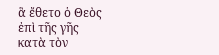ἃ ἔθετο ὁ Θεὸς ἐπὶ τῆς γῆς κατὰ τὸν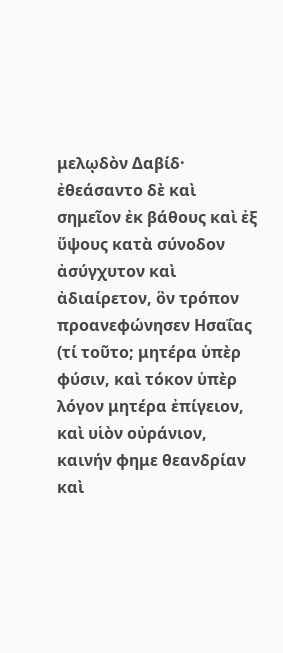μελῳδὸν Δαβίδ· ἐθεάσαντο δὲ καὶ σημεῖον ἐκ βάθους καὶ ἐξ ὕψους κατὰ σύνοδον ἀσύγχυτον καὶ ἀδιαίρετον, ὃν τρόπον προανεφώνησεν Ησαΐας (τί τοῦτο; μητέρα ὑπὲρ φύσιν, καὶ τόκον ὑπὲρ λόγον μητέρα ἐπίγειον, καὶ υἱὸν οὐράνιον, καινήν φημε θεανδρίαν καὶ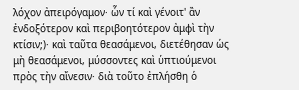λόχον ἀπειρόγαμον· ὧν τί καὶ γένοιτ' ἂν ἐνδοξότερον καὶ περιβοητότερον ἀμφὶ τὴν κτίσιν;)· καὶ ταῦτα θεασάμενοι, διετέθησαν ὡς μὴ θεασάμενοι, μύσσοντες καὶ ὑπτιούμενοι πρὸς τὴν αἴνεσιν· διὰ τοῦτο ἐπλήσθη ὁ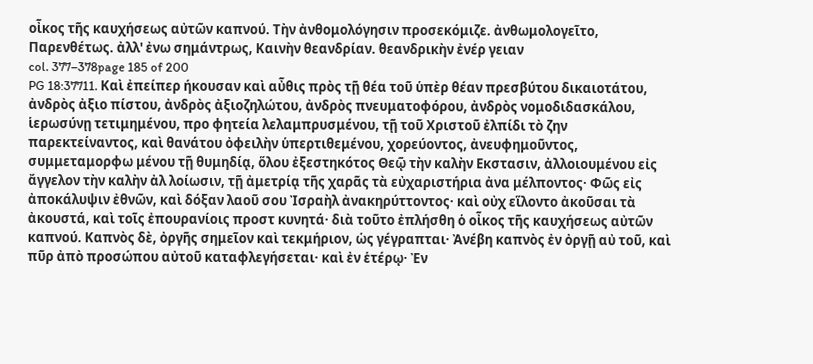οἶκος τῆς καυχήσεως αὐτῶν καπνού. Τὴν ἀνθομολόγησιν προσεκόμιζε. ἀνθωμολογεῖτο, Παρενθέτως. ἀλλ' ἐνω σημάντρως, Καινὴν θεανδρίαν. θεανδρικὴν ἐνέρ γειαν
col. 377–378page 185 of 200
PG 18:37711. Καὶ ἐπείπερ ήκουσαν καὶ αὖθις πρὸς τῇ θέα τοῦ ὑπὲρ θέαν πρεσβύτου δικαιοτάτου, ἀνδρὸς ἀξιο πίστου, ἀνδρὸς ἀξιοζηλώτου, ἀνδρὸς πνευματοφόρου, ἀνδρὸς νομοδιδασκάλου, ἱερωσύνῃ τετιμημένου, προ φητεία λελαμπρυσμένου, τῇ τοῦ Χριστοῦ ἐλπίδι τὸ ζην παρεκτείναντος, καὶ θανάτου ὀφειλὴν ὑπερτιθεμένου, χορεύοντος, ἀνευφημοῦντος, συμμεταμορφω μένου τῇ θυμηδίᾳ, ὅλου ἐξεστηκότος Θεῷ τὴν καλὴν Εκστασιν, ἀλλοιουμένου εἰς ἄγγελον τὴν καλὴν ἀλ λοίωσιν, τῇ ἀμετρίᾳ τῆς χαρᾶς τὰ εὐχαριστήρια ἀνα μέλποντος· Φῶς εἰς ἀποκάλυψιν ἐθνῶν, καὶ δόξαν λαοῦ σου Ἰσραὴλ ἀνακηρύττοντος· καὶ οὐχ εἵλοντο ἀκοῦσαι τὰ ἀκουστά, καὶ τοῖς ἐπουρανίοις προστ κυνητά· διὰ τοῦτο ἐπλήσθη ὁ οἶκος τῆς καυχήσεως αὐτῶν καπνού. Καπνὸς δὲ, ὀργῆς σημεῖον καὶ τεκμήριον, ὡς γέγραπται· Ἀνέβη καπνὸς ἐν ὀργῇ αὐ τοῦ, καὶ πῦρ ἀπὸ προσώπου αὐτοῦ καταφλεγήσεται· καὶ ἐν ἑτέρῳ· Ἐν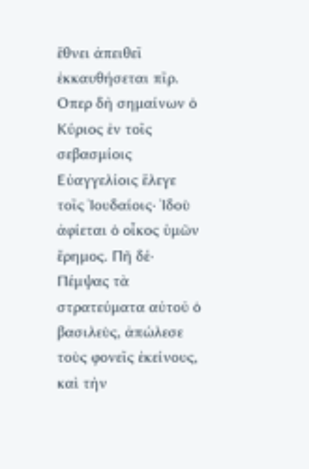ἔθνει ἀπειθεῖ ἐκκαυθήσεται πῖρ. Οπερ δὴ σημαίνων ὁ Κύριος ἐν τοῖς σεβασμίοις Εὐαγγελίοις ἔλεγε τοῖς Ἰουδαίοις· Ἰδοὺ ἀφίεται ὁ οἶκος ὑμῶν ἔρημος. Πῆ δέ· Πέμψας τὰ στρατεύματα αὐτοῦ ὁ βασιλεὺς, ἀπώλεσε τοὺς φονεῖς ἐκείνους, καὶ τὴν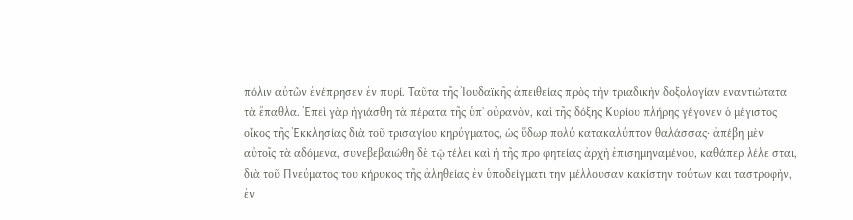πόλιν αὐτῶν ἐνέπρησεν ἐν πυρί. Ταῦτα τῆς Ἰουδαϊκῆς ἀπειθείας πρὸς τὴν τριαδικὴν δοξολογίαν εναντιώτατα τὰ ἔπαθλα. Ἐπεὶ γὰρ ἡγιάσθη τὰ πέρατα τῆς ὑπ᾿ οὐρανὸν, καὶ τῆς δόξης Κυρίου πλήρης γέγονεν ὁ μέγιστος οἶκος τῆς Ἐκκλησίας διὰ τοῦ τρισαγίου κηρύγματος, ὡς ὕδωρ πολύ κατακαλύπτον θαλάσσας· ἀπέβη μὲν αὐτοῖς τὰ αδόμενα, συνεβεβαιώθη δὲ τῷ τέλει καὶ ἡ τῆς προ φητείας ἀρχὴ ἐπισημηναμένου, καθάπερ λέλε σται, διὰ τοῦ Πνεύματος του κήρυκος τῆς ἀληθείας ἐν ὑποδείγματι την μέλλουσαν κακίστην τούτων και ταστροφὴν, ἐν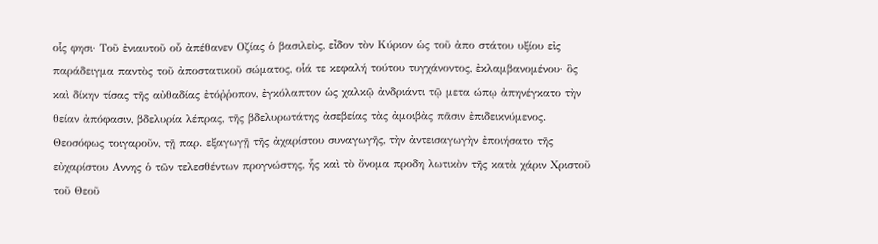οἷς φησι· Τοῦ ἐνιαυτοῦ οὗ ἀπέθανεν Οζίας ὁ βασιλεὺς, εἶδον τὸν Κύριον ὡς τοῦ ἀπο στάτου υξίου εἰς παράδειγμα παντὸς τοῦ ἀποστατικοῦ σώματος, οἷά τε κεφαλή τούτου τυγχάνοντος, ἐκλαμβανομένου· ὃς καὶ δίκην τίσας τῆς αὐθαδίας ἐτόῤῥοπον, ἐγκόλαπτον ὡς χαλκῷ ἀνδριάντι τῷ μετα ώπῳ ἀπηνέγκατο τὴν θείαν ἀπόφασιν, βδελυρία λέπρας, τῆς βδελυρωτάτης ἀσεβείας τὰς ἀμοιβὰς πᾶσιν ἐπιδεικνύμενος. Θεοσόφως τοιγαροῦν, τῇ παρ. εξαγωγῇ τῆς ἀχαρίστου συναγωγῆς, τὴν ἀντεισαγωγὴν ἐποιήσατο τῆς εὐχαρίστου Αννης ὁ τῶν τελεσθέντων προγνώστης, ἧς καὶ τὸ ὄνομα προδη λωτικὸν τῆς κατὰ χάριν Χριστοῦ τοῦ Θεοῦ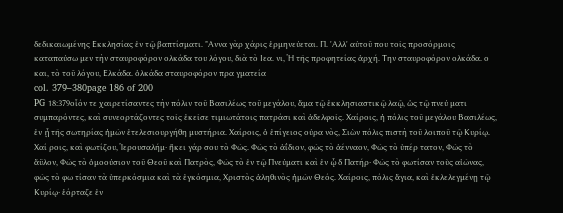δεδικαιωμένης Εκκλησίας ἐν τῷ βαπτίσματι. "Αννα γὰρ χάρις ἑρμηνεύεται. Π. 'Αλλ' αὐτοῦ που τοῖς προσόρμοις καταπαύσω μεν τὴν σταυροφόρον ολκάδα του λόγου, διὰ τὸ Ιεα. νι, Ἡ τῆς προφητείας ἀρχή. Την σταυροφόρον ολκάδα. ο και, τὸ τοῦ λόγου, Ελκάδα. ὁλκάδα σταυροφόρον πρα γματεία
col. 379–380page 186 of 200
PG 18:379οἷόν τε χαιρετίσαντες τὴν πόλιν τοῦ Βασιλέως τοῦ μεγάλου, ἅμα τῷ ἐκκλησιαστικῷ λαῷ, ὡς τῷ πνεύ ματι συμπαρόντες, καὶ συνεορτάζοντες τοῖς ἐκεῖσε τιμιωτάτοις πατράσι καὶ ἀδελφοῖς. Χαίροις, ἡ πόλις τοῦ μεγάλου Βασιλέως, ἐν ᾗ τῆς σωτηρίας ἡμῶν ἐτελεσιουργήθη μυστήρια. Χαίροις, ὁ ἐπίγειος οὐρα νὸς, Σιὼν πόλις πιστὴ τοῦ λοιποῦ τῷ Κυρίῳ. Χαί ροις, καὶ φωτίζου, Ἱερουσαλήμ· ἥκει γάρ σου τὸ Φῶς. Φῶς τὸ ἀΐδιον, φῶς τὸ ἀένναον, Φῶς τὸ ὑπέρ τατον, Φῶς τὸ ἄϋλον, Φῶς τὸ ὁμοούσιον τοῦ Θεοῦ καὶ Πατρὸς, Φῶς τὸ ἐν τῷ Πνεύματι καὶ ἐν ᾧ δ Πατήρ· Φῶς τὸ φωτίσαν τοὺς αἰῶνας, φῶς τὸ φω τίσαν τὰ ὑπερκόσμια καὶ τὰ ἐγκόσμια, Χριστὸς ἀληθινὸς ἡμῶν Θεός. Χαίροις, πόλις ἅγια, καὶ ἐκλελεγμένῃ τῷ Κυρίῳ· ἑόρταζε ἐν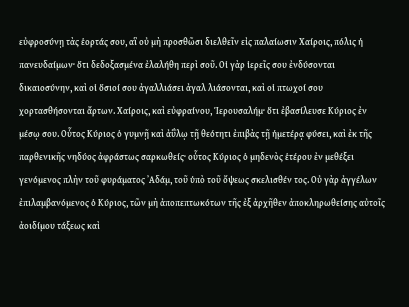εὐφροσύνῃ τὰς ἑορτάς σου, αἳ οὐ μὴ προσθῶσι διελθεῖν εἰς παλαίωσιν Χαίροις, πόλις ἡ πανευδαίμων· ὅτι δεδοξασμένα ἐλαλήθη περὶ σοῦ. Οἱ γὰρ ἱερεῖς σου ἐνδύσονται δικαιοσύνην, καὶ οἱ ὅσιοί σου ἀγαλλιάσει ἀγαλ λιάσονται, καὶ οἱ πτωχοί σου χορτασθήσονται ἄρτων. Χαίροις, καὶ εὐφραίνου, Ἱερουσαλήμ· ὅτι ἐβασίλευσε Κύριος ἐν μέσῳ σου. Οὗτος Κύριος ὁ γυμνῇ καὶ ἀΰλῳ τῇ θεότητι ἐπιβὰς τῇ ἡμετέρᾳ φύσει, καὶ ἐκ τῆς παρθενικῆς νηδύος ἀφράστως σαρκωθείς· οὗτος Κύριος ὁ μηδενὸς ἑτέρου ἐν μεθέξει γενόμενος πλὴν τοῦ φυράματος ᾿Αδάμ, τοῦ ὑπὸ τοῦ ὄψεως σκελισθέν τος. Οὐ γὰρ ἀγγέλων ἐπιλαμβανόμενος ὁ Κύριος, τῶν μὴ ἀποπεπτωκότων τῆς ἐξ ἀρχῆθεν ἀποκληρωθείσης αὐτοῖς ἀοιδίμου τάξεως καὶ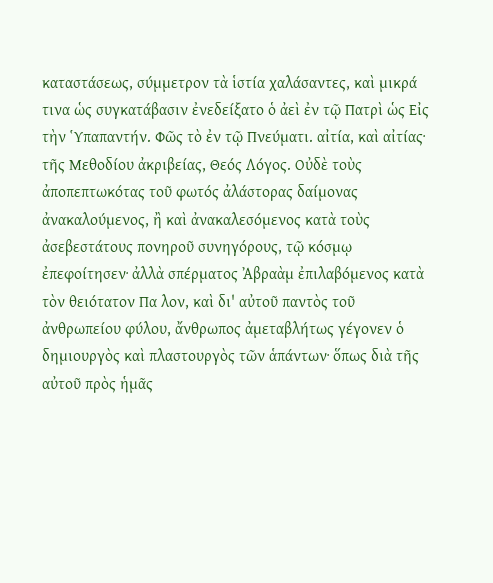καταστάσεως, σύμμετρον τὰ ἱστία χαλάσαντες, καὶ μικρά τινα ὡς συγκατάβασιν ἐνεδείξατο ὁ ἀεὶ ἐν τῷ Πατρὶ ὡς Εἰς τὴν Ὑπαπαντήν. Φῶς τὸ ἐν τῷ Πνεύματι. αἰτία, καὶ αἰτίας· τῆς Μεθοδίου ἀκριβείας, Θεός Λόγος. Οὐδὲ τοὺς ἀποπεπτωκότας τοῦ φωτός ἀλάστορας δαίμονας ἀνακαλούμενος, ἢ καὶ ἀνακαλεσόμενος κατὰ τοὺς ἀσεβεστάτους πονηροῦ συνηγόρους, τῷ κόσμῳ ἐπεφοίτησεν· ἀλλὰ σπέρματος Ἀβραὰμ ἐπιλαβόμενος κατὰ τὸν θειότατον Πα λον, καὶ δι' αὐτοῦ παντὸς τοῦ ἀνθρωπείου φύλου, ἄνθρωπος ἀμεταβλήτως γέγονεν ὁ δημιουργὸς καὶ πλαστουργὸς τῶν ἁπάντων· ὅπως διὰ τῆς αὐτοῦ πρὸς ἡμᾶς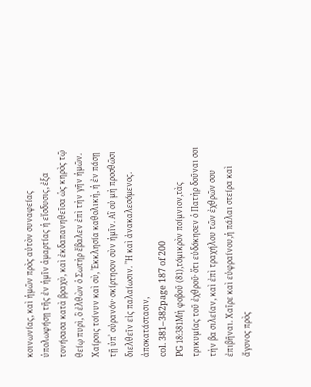κοινωνίας, καὶ ἡμῶν πρὸς αὐτὸν συναφείας ὑπολωφήσῃ τῆς ἐν ἡμῖν ἁμαρτίας ἡ εἴσδυσις, ἐξα τονήσασα κατὰ βραχὺ, καὶ ἐκδαπανηθεῖσα ὡς κηρὸς τῷ θείῳ πυρὶ, ὃ ἐλθὼν ὁ Σωτὴρ ἔβαλεν ἐπὶ τὴν γῆν ἡμῶν. Χαίροις τοίνυν καὶ σὺ, Ἐκκλησία καθολικὴ, ἡ ἐν πάσῃ τῇ ὑπ᾽ οὐρανόν· σκίρτησον σὺν ἡμῖν. Αἳ οὐ μὴ προσθῶσι διελθεῖν εἰς παλαίωσιν. Ἢ καὶ ἀνακαλεσόμενος. ἀποκατάστασιν,
col. 381–382page 187 of 200
PG 18:381Μὴ φοβοῦ (81),τόμικρὸν ποίμνιον,τὰς τρικυμίας τοῦ ἐχθροῦ· ὅτι εὐδόκησεν ὁ Πατὴρ δοῦναι σοι τὴν βα σιλείαν, καὶ ἐπὶ τραχήλου τῶν ἐχθρῶν σου ἐπιβῆναι. Χαῖρε καὶ εὐφραίνου,ἡ πάλαι στείρα καὶ ἄγονος πρὸς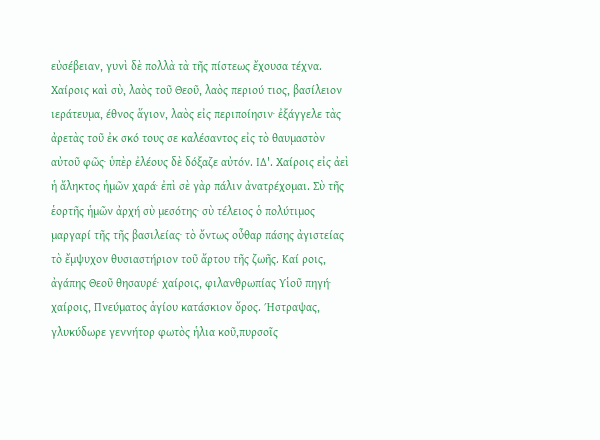εὐσέβειαν, γυνὶ δὲ πολλὰ τὰ τῆς πίστεως ἔχουσα τέχνα. Χαίροις καὶ σὺ, λαὸς τοῦ Θεοῦ, λαὸς περιού τιος, βασίλειον ιεράτευμα, έθνος ἅγιον, λαὸς εἰς περιποίησιν· ἐξάγγελε τὰς ἀρετὰς τοῦ ἐκ σκό τους σε καλέσαντος εἰς τὸ θαυμαστὸν αὐτοῦ φῶς· ὑπὲρ ἐλέους δὲ δόξαζε αὐτόν. ΙΔ'. Χαίροις εἰς ἀεὶ ἡ ἄληκτος ἡμῶν χαρά· ἐπὶ σὲ γὰρ πάλιν ἀνατρέχομαι. Σὺ τῆς ἑορτῆς ἡμῶν ἀρχή σὺ μεσότης· σὺ τέλειος ὁ πολύτιμος μαργαρί τῆς τῆς βασιλείας· τὸ ὄντως οὖθαρ πάσης ἀγιστείας τὸ ἔμψυχον θυσιαστήριον τοῦ ἄρτου τῆς ζωῆς. Καί ροις, ἀγάπης Θεοῦ θησαυρέ· χαίροις, φιλανθρωπίας Υἱοῦ πηγή· χαίροις, Πνεύματος ἁγίου κατάσκιον ὄρος. Ήστραψας, γλυκύδωρε γεννήτορ φωτὸς ἡλια κοῦ,πυρσοῖς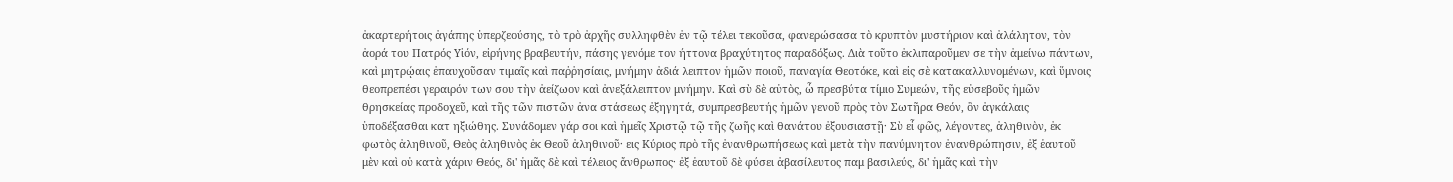ἀκαρτερήτοις ἀγάπης ὑπερζεούσης, τὸ τρὸ ἀρχῆς συλληφθὲν ἐν τῷ τέλει τεκοῦσα, φανερώσασα τὸ κρυπτὸν μυστήριον καὶ ἀλάλητον, τὸν ἀορά του Πατρός Υἱόν, εἰρήνης βραβευτήν, πάσης γενόμε τον ήττονα βραχύτητος παραδόξως. Διὰ τοῦτο ἐκλιπαροῦμεν σε τὴν ἀμείνω πάντων, καὶ μητρῴαις ἐπαυχοῦσαν τιμαῖς καὶ παῤῥησίαις, μνήμην ἀδιά λειπτον ἡμῶν ποιοῦ, παναγία Θεοτόκε, καὶ εἰς σὲ κατακαλλυνομένων, καὶ ὕμνοις θεοπρεπέσι γεραιρόν των σου τὴν ἀείζωον καὶ ἀνεξάλειπτον μνήμην. Καὶ σὺ δὲ αὐτὸς, ὦ πρεσβύτα τίμιο Συμεών, τῆς εὐσεβοῦς ἡμῶν θρησκείας προδοχεῦ, καὶ τῆς τῶν πιστῶν ἀνα στάσεως ἐξηγητά, συμπρεσβευτής ἡμῶν γενοῦ πρὸς τὸν Σωτῆρα Θεόν, ὃν ἀγκάλαις ὑποδέξασθαι κατ ηξιώθης. Συνάδομεν γάρ σοι καὶ ἡμεῖς Χριστῷ τῷ τῆς ζωῆς καὶ θανάτου ἐξουσιαστῇ· Σὺ εἶ φῶς, λέγοντες, ἀληθινὸν, ἐκ φωτὸς ἀληθινοῦ, Θεὸς ἀληθινὸς ἐκ Θεοῦ ἀληθινοῦ· εις Κύριος πρὸ τῆς ἐνανθρωπήσεως καὶ μετὰ τὴν πανύμνητον ἐνανθρώπησιν, ἐξ ἑαυτοῦ μὲν καὶ οὐ κατὰ χάριν Θεός, δι' ἡμᾶς δὲ καὶ τέλειος ἄνθρωπος· ἐξ ἑαυτοῦ δὲ φύσει ἀβασίλευτος παμ βασιλεύς, δι' ἡμᾶς καὶ τὴν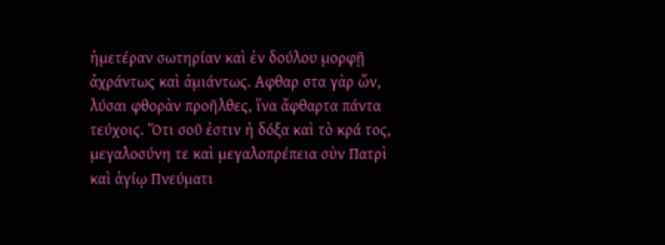ἡμετέραν σωτηρίαν καὶ ἐν δούλου μορφῇ ἀχράντως καὶ ἀμιάντως. Αφθαρ στα γὰρ ὤν, λύσαι φθορὰν προῆλθες, ἵνα ἄφθαρτα πάντα τεύχοις. Ὅτι σοῦ ἐστιν ἡ δόξα καὶ τὸ κρά τος, μεγαλοσύνη τε καὶ μεγαλοπρέπεια σὺν Πατρὶ καὶ ἁγίῳ Πνεύματι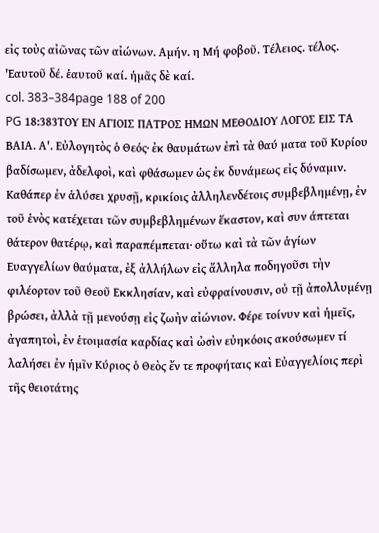εἰς τοὺς αἰῶνας τῶν αἰώνων. Αμήν. η Μή φοβοῦ. Τέλειος. τέλος. 'Εαυτοῦ δέ. ἑαυτοῦ καί. ἡμᾶς δὲ καί.
col. 383–384page 188 of 200
PG 18:383ΤΟΥ ΕΝ ΑΓΙΟΙΣ ΠΑΤΡΟΣ ΗΜΩΝ ΜΕΘΟΔΙΟΥ ΛΟΓΟΣ ΕΙΣ ΤΑ ΒΑΙΑ. Α'. Εὐλογητὸς ὁ Θεός· ἐκ θαυμάτων ἐπὶ τὰ θαύ ματα τοῦ Κυρίου βαδίσωμεν, ἀδελφοὶ, καὶ φθάσωμεν ὡς ἐκ δυνάμεως εἰς δύναμιν. Καθάπερ ἐν ἁλύσει χρυσῇ, κρικίοις ἀλληλενδέτοις συμβεβλημένῃ, ἐν τοῦ ἑνὸς κατέχεται τῶν συμβεβλημένων ἕκαστον, καὶ συν άπτεται θάτερον θατέρῳ, καὶ παραπέμπεται· οὕτω καὶ τὰ τῶν ἁγίων Ευαγγελίων θαύματα, ἐξ ἀλλήλων εἰς ἄλληλα ποδηγοῦσι τὴν φιλέορτον τοῦ Θεοῦ Εκκλησίαν, καὶ εὐφραίνουσιν, οὐ τῇ ἀπολλυμένῃ βρώσει, ἀλλὰ τῇ μενούσῃ εἰς ζωὴν αἰώνιον. Φέρε τοίνυν καὶ ἡμεῖς, ἀγαπητοὶ, ἐν ἑτοιμασία καρδίας καὶ ὠσὶν εὐηκόοις ακούσωμεν τί λαλήσει ἐν ἡμῖν Κύριος ὁ Θεὸς ἔν τε προφήταις καὶ Εὐαγγελίοις περὶ τῆς θειοτάτης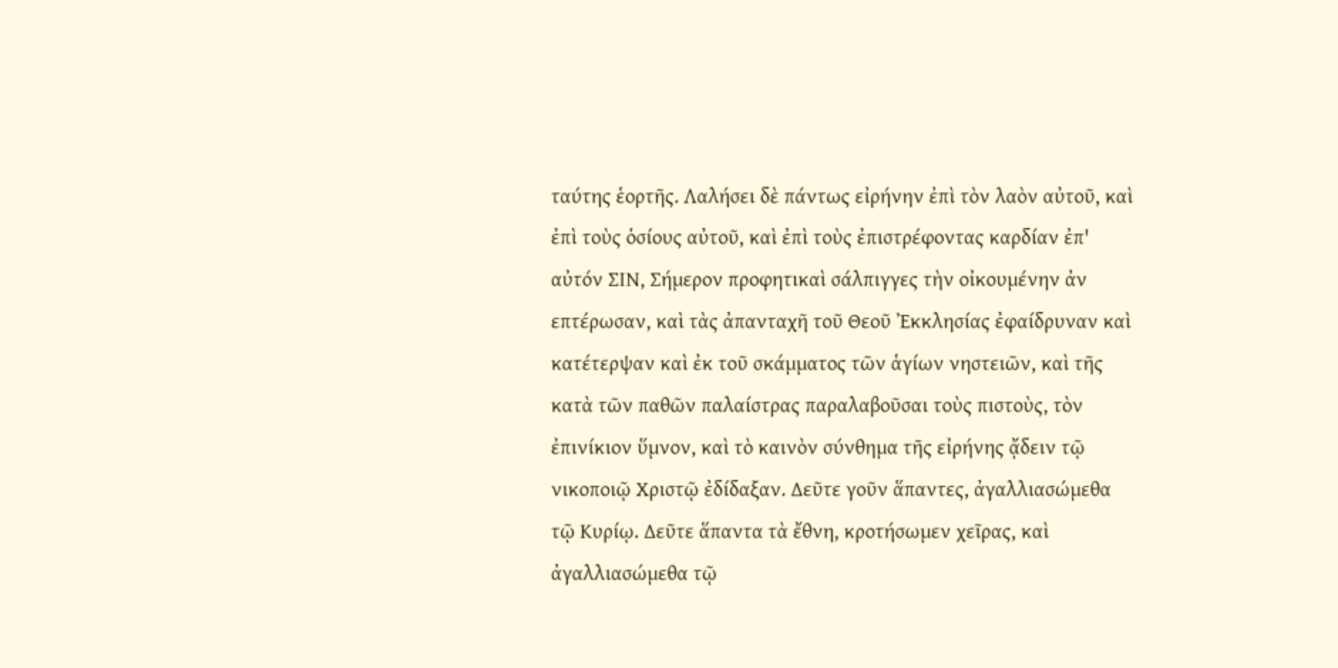ταύτης ἑορτῆς. Λαλήσει δὲ πάντως εἰρήνην ἐπὶ τὸν λαὸν αὐτοῦ, καὶ ἐπὶ τοὺς ὁσίους αὐτοῦ, καὶ ἐπὶ τοὺς ἐπιστρέφοντας καρδίαν ἐπ' αὐτόν ΣΙΝ, Σήμερον προφητικαὶ σάλπιγγες τὴν οἰκουμένην ἀν επτέρωσαν, καὶ τὰς ἀπανταχῆ τοῦ Θεοῦ Ἐκκλησίας ἐφαίδρυναν καὶ κατέτερψαν καὶ ἐκ τοῦ σκάμματος τῶν ἁγίων νηστειῶν, καὶ τῆς κατὰ τῶν παθῶν παλαίστρας παραλαβοῦσαι τοὺς πιστοὺς, τὸν ἐπινίκιον ὕμνον, καὶ τὸ καινὸν σύνθημα τῆς εἰρήνης ᾄδειν τῷ νικοποιῷ Χριστῷ ἐδίδαξαν. Δεῦτε γοῦν ἅπαντες, ἀγαλλιασώμεθα τῷ Κυρίῳ. Δεῦτε ἅπαντα τὰ ἔθνη, κροτήσωμεν χεῖρας, καὶ ἀγαλλιασώμεθα τῷ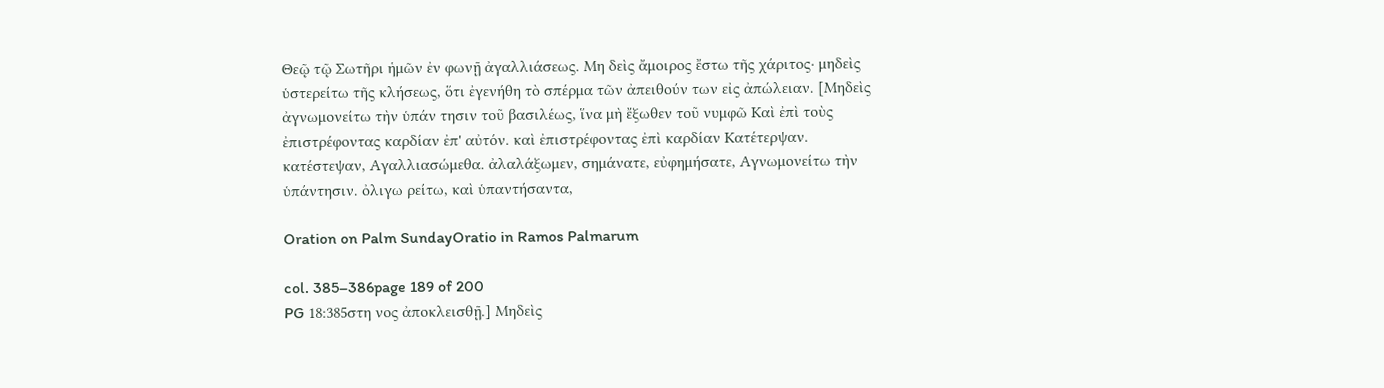Θεῷ τῷ Σωτῆρι ἡμῶν ἐν φωνῇ ἀγαλλιάσεως. Μη δεὶς ἄμοιρος ἔστω τῆς χάριτος· μηδεὶς ὑστερείτω τῆς κλήσεως, ὅτι ἐγενήθη τὸ σπέρμα τῶν ἀπειθούν των εἰς ἀπώλειαν. [Μηδεὶς ἀγνωμονείτω τὴν ὑπάν τησιν τοῦ βασιλέως, ἵνα μὴ ἔξωθεν τοῦ νυμφῶ Καὶ ἐπὶ τοὺς ἐπιστρέφοντας καρδίαν ἐπ' αὐτόν. καὶ ἐπιστρέφοντας ἐπὶ καρδίαν Κατέτερψαν. κατέστεψαν, Αγαλλιασώμεθα. ἀλαλάξωμεν, σημάνατε, εὐφημήσατε, Αγνωμονείτω τὴν ὑπάντησιν. ὀλιγω ρείτω, καὶ ὑπαντήσαντα,

Oration on Palm SundayOratio in Ramos Palmarum

col. 385–386page 189 of 200
PG 18:385στη νος ἀποκλεισθῇ.] Μηδεὶς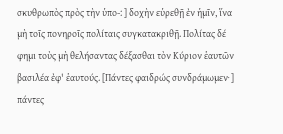σκυθρωπὸς πρὸς τὴν ὑπο-: ] δοχὴν εὑρεθῇ ἐν ἡμῖν, ἵνα μὴ τοῖς πονηροῖς πολίταις συγκατακριθῇ. Πολίτας δέ φημι τοὺς μὴ θελήσαντας δέξασθαι τὸν Κύριον ἑαυτῶν βασιλέα ἐφ' ἑαυτούς. [Πάντες φαιδρώς συνδράμωμεν· ] πάντες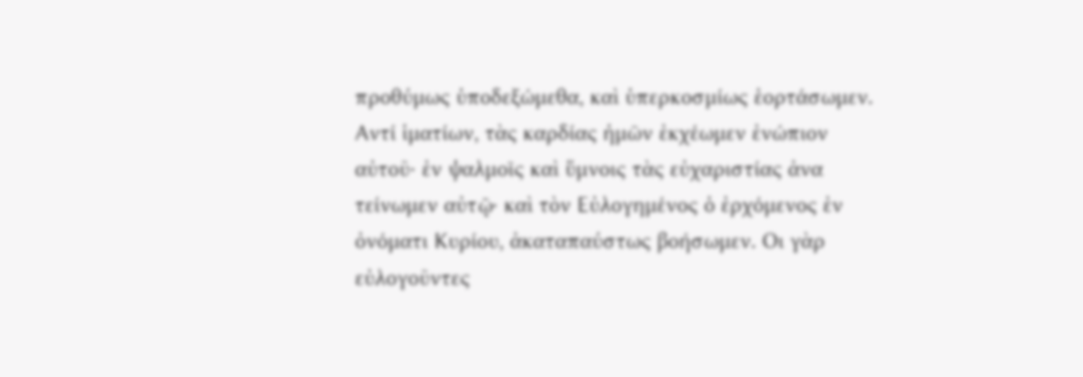προθύμως ὑποδεξώμεθα, καὶ ὑπερκοσμίως ἑορτάσωμεν. Αντί ἱματίων, τὰς καρδίας ἡμῶν ἐκχέωμεν ἐνώπιον αὐτοῦ· ἐν ψαλμοῖς καὶ ὕμνοις τὰς εὐχαριστίας ἀνα τείνωμεν αὐτῷ· καὶ τὸν Εὐλογημένος ὁ ἐρχόμενος ἐν ὀνόματι Κυρίου, ἀκαταπαύστως βοήσωμεν. Οι γὰρ εὐλογοῦντες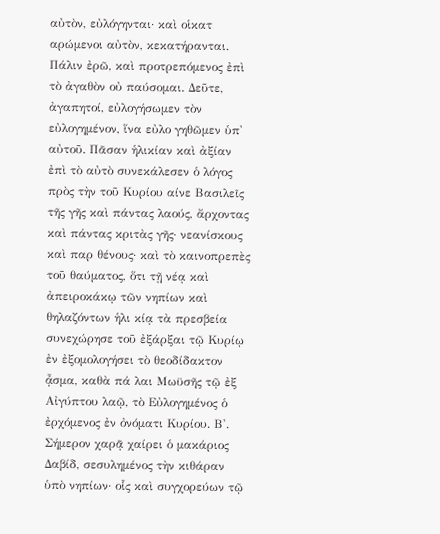αὐτὸν, εὐλόγηνται· καὶ οἱκατ αρώμενοι αὐτὸν, κεκατήρανται. Πάλιν ἐρῶ, καὶ προτρεπόμενος ἐπὶ τὸ ἀγαθὸν οὐ παύσομαι. Δεῦτε, ἀγαπητοί, εὐλογήσωμεν τὸν εὐλογημένον, ἵνα εὐλο γηθῶμεν ὑπ' αὐτοῦ. Πᾶσαν ἡλικίαν καὶ ἀξίαν ἐπὶ τὸ αὐτὸ συνεκάλεσεν ὁ λόγος πρὸς τὴν τοῦ Κυρίου αίνε Βασιλεῖς τῆς γῆς καὶ πάντας λαούς, ἄρχοντας καὶ πάντας κριτὰς γῆς· νεανίσκους καὶ παρ θένους· καὶ τὸ καινοπρεπὲς τοῦ θαύματος, ὅτι τῇ νέᾳ καὶ ἀπειροκάκῳ τῶν νηπίων καὶ θηλαζόντων ἡλι κίᾳ τὰ πρεσβεία συνεχώρησε τοῦ ἐξάρξαι τῷ Κυρίῳ ἐν ἐξομολογήσει τὸ θεοδίδακτον ᾆσμα, καθὰ πά λαι Μωϋσῆς τῷ ἐξ Αἰγύπτου λαῷ, τὸ Εὐλογημένος ὁ ἐρχόμενος ἐν ὀνόματι Κυρίου. Β'. Σήμερον χαρᾷ χαίρει ὁ μακάριος Δαβίδ, σεσυλημένος τὴν κιθάραν ὑπὸ νηπίων· οἷς καὶ συγχορεύων τῷ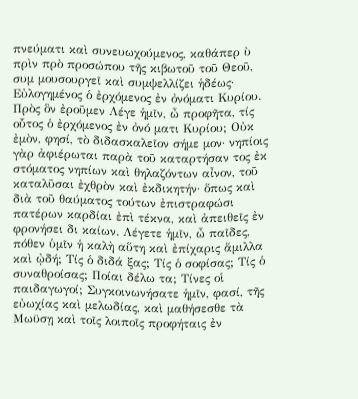πνεύματι καὶ συνευωχούμενος, καθάπερ ὺ πρὶν πρὸ προσώπου τῆς κιβωτοῦ τοῦ Θεοῦ, συμ μουσουργεῖ καὶ συμψελλίζει ἡδέως· Εὐλογημένος ὁ ἐρχόμενος ἐν ὀνόματι Κυρίου. Πρὸς ὃν ἐροῦμεν Λέγε ἡμῖν, ὦ προφῆτα, τίς οὗτος ὁ ἐρχόμενος ἐν ὀνό ματι Κυρίου; Οὐκ ἐμὸν, φησί, τὸ διδασκαλεῖον σήμε μον· νηπίοις γὰρ ἀφιέρωται παρὰ τοῦ καταρτήσαν τος ἐκ στόματος νηπίων καὶ θηλαζόντων αἶνον, τοῦ καταλῦσαι ἐχθρὸν καὶ ἐκδικητήν· ὅπως καὶ διὰ τοῦ θαύματος τούτων ἐπιστραφώσι πατέρων καρδίαι ἐπὶ τέκνα, καὶ ἀπειθεῖς ἐν φρονήσει δι καίων. Λέγετε ἡμῖν, ὦ παῖδες, πόθεν ὑμῖν ἡ καλὴ αὕτη καὶ ἐπίχαρις ἅμιλλα καὶ ᾠδή; Τίς ὁ διδά ξας; Τίς ὁ σοφίσας; Τίς ὁ συναθροίσας; Ποίαι δέλω τα; Τίνες οἱ παιδαγωγοί; Συγκοινωνήσατε ἡμῖν, φασί, τῆς εὐωχίας καὶ μελωδίας, καὶ μαθήσεσθε τὰ Μωϋσῃ καὶ τοῖς λοιποῖς προφήταις ἐν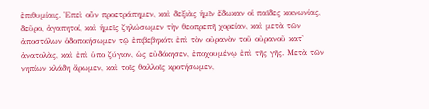ἐπιθυμίαις. Ἐπεὶ οὖν προετράπημεν, καὶ δεξιὰς ἡμῖν ἔδωκαν οἱ παῖδες κοινωνίας, δεῦρο, ἀγαπητοί, καὶ ἡμεῖς ζηλώσωμεν τὴν θεοπρεπῆ χορείαν, καὶ μετὰ τῶν ἀποστόλων ὁδοποιήσωμεν τῷ ἐπιβεβηκότι ἐπὶ τὸν οὐρανὸν τοῦ οὐρανοῦ κατ' ἀνατολὰς, καὶ ἐπὶ ὑπο ζύγιον, ὡς εὐδόκησεν, ἐποχουμένῳ ἐπὶ τῆς γῆς. Μετὰ τῶν νηπίων κλάδη ἄρωμεν, καὶ τοῖς θαλλοῖς κροτήσωμεν,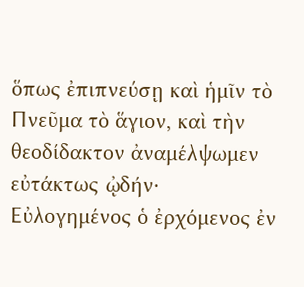ὅπως ἐπιπνεύσῃ καὶ ἡμῖν τὸ Πνεῦμα τὸ ἅγιον, καὶ τὴν θεοδίδακτον ἀναμέλψωμεν εὐτάκτως ᾠδήν· Εὐλογημένος ὁ ἐρχόμενος ἐν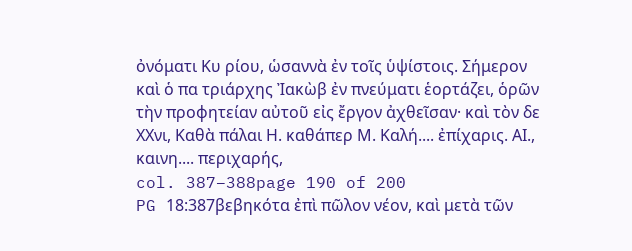ὀνόματι Κυ ρίου, ὡσαννὰ ἐν τοῖς ὑψίστοις. Σήμερον καὶ ὁ πα τριάρχης Ἰακὼβ ἐν πνεύματι ἑορτάζει, ὁρῶν τὴν προφητείαν αὐτοῦ εἰς ἔργον ἀχθεῖσαν· καὶ τὸν δε ΧΧνι, Καθὰ πάλαι Η. καθάπερ Μ. Καλή.... ἐπίχαρις. ΑΙ., καινη.... περιχαρής,
col. 387–388page 190 of 200
PG 18:387βεβηκότα ἐπὶ πῶλον νέον, καὶ μετὰ τῶν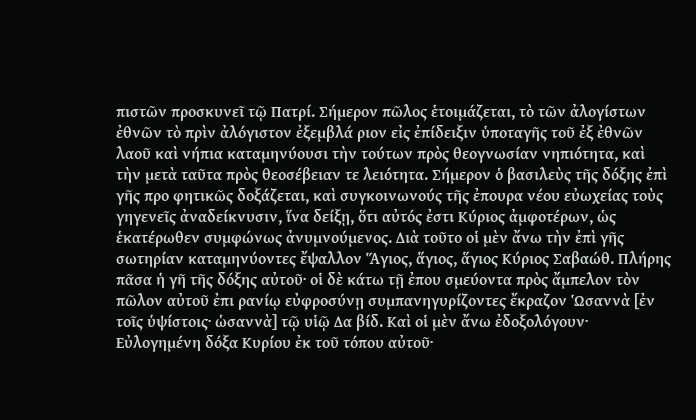πιστῶν προσκυνεῖ τῷ Πατρί. Σήμερον πῶλος ἑτοιμάζεται, τὸ τῶν ἀλογίστων ἐθνῶν τὸ πρὶν ἀλόγιστον ἐξεμβλά ριον εἰς ἐπίδειξιν ὑποταγῆς τοῦ ἐξ ἐθνῶν λαοῦ καὶ νήπια καταμηνύουσι τὴν τούτων πρὸς θεογνωσίαν νηπιότητα, καὶ τὴν μετὰ ταῦτα πρὸς θεοσέβειαν τε λειότητα. Σήμερον ὁ βασιλεὺς τῆς δόξης ἐπὶ γῆς προ φητικῶς δοξάζεται, καὶ συγκοινωνούς τῆς ἐπουρα νέου εὐωχείας τοὺς γηγενεῖς ἀναδείκνυσιν, ἵνα δείξῃ, ὅτι αὐτός ἐστι Κύριος ἀμφοτέρων, ὡς ἑκατέρωθεν συμφώνως ἀνυμνούμενος. Διὰ τοῦτο οἱ μὲν ἄνω τὴν ἐπὶ γῆς σωτηρίαν καταμηνύοντες ἔψαλλον Ἅγιος, ἅγιος, ἅγιος Κύριος Σαβαώθ. Πλήρης πᾶσα ἡ γῆ τῆς δόξης αὐτοῦ· οἱ δὲ κάτω τῇ ἐπου σμεύοντα πρὸς ἄμπελον τὸν πῶλον αὐτοῦ ἐπι ρανίῳ εὐφροσύνῃ συμπανηγυρίζοντες ἔκραζον Ὡσαννὰ [ἐν τοῖς ὑψίστοις· ὡσαννὰ] τῷ υἱῷ Δα βίδ. Καὶ οἱ μὲν ἄνω ἐδοξολόγουν· Εὐλογημένη δόξα Κυρίου ἐκ τοῦ τόπου αὐτοῦ·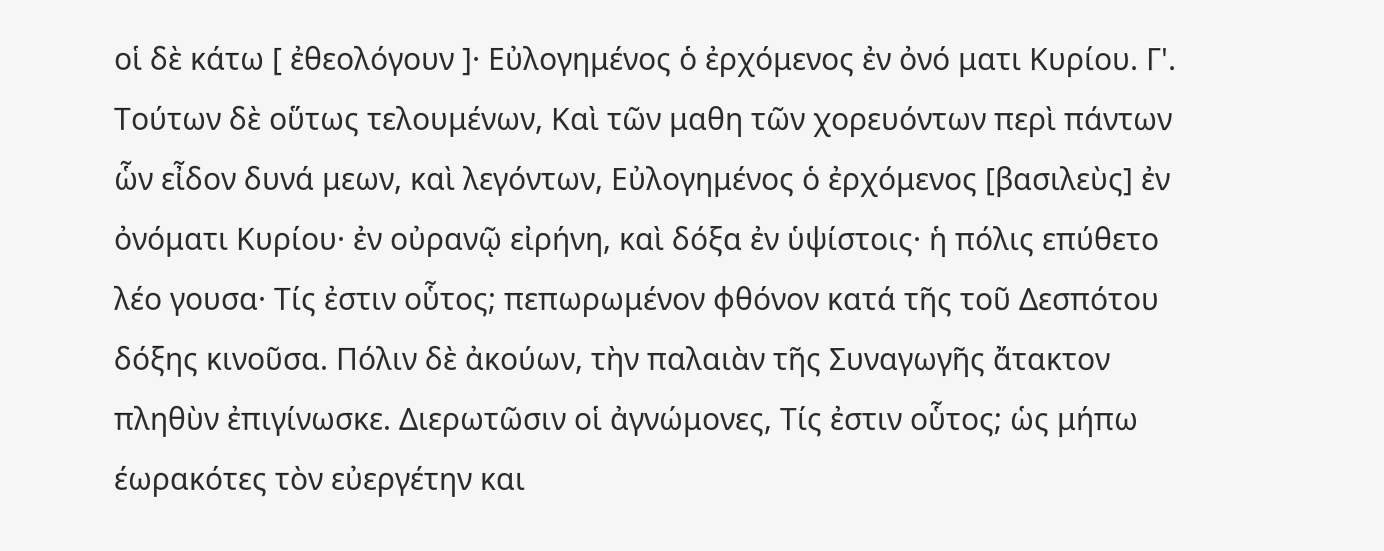οἱ δὲ κάτω [ ἐθεολόγουν ]· Εὐλογημένος ὁ ἐρχόμενος ἐν ὀνό ματι Κυρίου. Γ'. Τούτων δὲ οὕτως τελουμένων, Καὶ τῶν μαθη τῶν χορευόντων περὶ πάντων ὧν εἶδον δυνά μεων, καὶ λεγόντων, Εὐλογημένος ὁ ἐρχόμενος [βασιλεὺς] ἐν ὀνόματι Κυρίου· ἐν οὐρανῷ εἰρήνη, καὶ δόξα ἐν ὑψίστοις· ἡ πόλις επύθετο λέο γουσα· Τίς ἐστιν οὗτος; πεπωρωμένον φθόνον κατά τῆς τοῦ Δεσπότου δόξης κινοῦσα. Πόλιν δὲ ἀκούων, τὴν παλαιὰν τῆς Συναγωγῆς ἄτακτον πληθὺν ἐπιγίνωσκε. Διερωτῶσιν οἱ ἀγνώμονες, Τίς ἐστιν οὗτος; ὡς μήπω έωρακότες τὸν εὐεργέτην και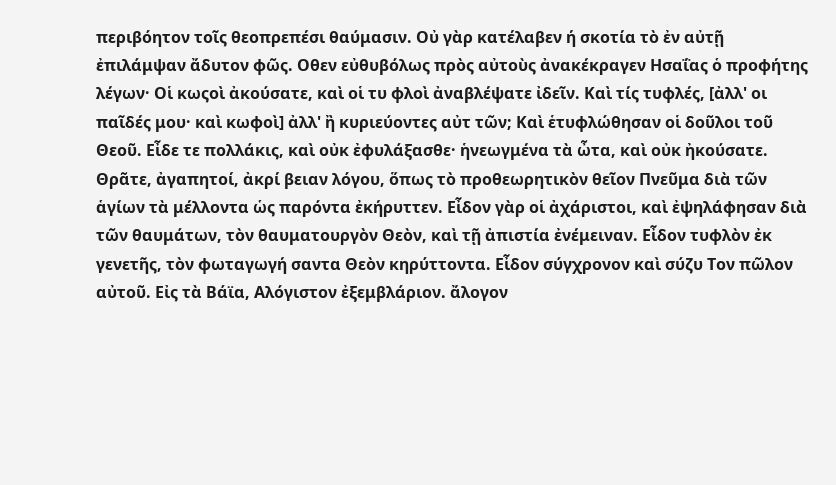περιβόητον τοῖς θεοπρεπέσι θαύμασιν. Οὐ γὰρ κατέλαβεν ή σκοτία τὸ ἐν αὐτῇ ἐπιλάμψαν ἄδυτον φῶς. Οθεν εὐθυβόλως πρὸς αὐτοὺς ἀνακέκραγεν Ησαΐας ὁ προφήτης λέγων· Οἱ κωςοὶ ἀκούσατε, καὶ οἱ τυ φλοὶ ἀναβλέψατε ἰδεῖν. Καὶ τίς τυφλές, [ἀλλ' οι παῖδές μου· καὶ κωφοὶ] ἀλλ' ἢ κυριεύοντες αὐτ τῶν; Καὶ ἑτυφλώθησαν οἱ δοῦλοι τοῦ Θεοῦ. Εἶδε τε πολλάκις, καὶ οὐκ ἐφυλάξασθε· ἡνεωγμένα τὰ ὦτα, καὶ οὐκ ἠκούσατε. Θρᾶτε, ἀγαπητοί, ἀκρί βειαν λόγου, ὅπως τὸ προθεωρητικὸν θεῖον Πνεῦμα διὰ τῶν ἁγίων τὰ μέλλοντα ὡς παρόντα ἐκήρυττεν. Εἶδον γὰρ οἱ ἀχάριστοι, καὶ ἐψηλάφησαν διὰ τῶν θαυμάτων, τὸν θαυματουργὸν Θεὸν, καὶ τῇ ἀπιστία ἐνέμειναν. Εἶδον τυφλὸν ἐκ γενετῆς, τὸν φωταγωγή σαντα Θεὸν κηρύττοντα. Εἶδον σύγχρονον καὶ σύζυ Τον πῶλον αὐτοῦ. Εἰς τὰ Βάϊα, Αλόγιστον ἐξεμβλάριον. ἄλογον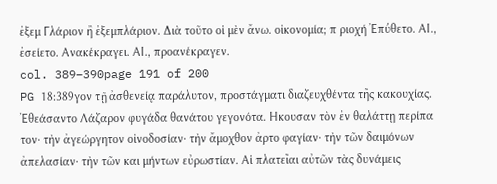ἐξεμ Γλάριον ἢ ἐξεμπλάριον. Διὰ τοῦτο οἱ μὲν ἄνω. οἰκονομία; π ριοχή Ἐπύθετο. ΑΙ., ἐσείετο. Ανακέκραγει. ΑΙ., προανέκραγεν.
col. 389–390page 191 of 200
PG 18:389γον τῇ ἀσθενείᾳ παράλυτον, προστάγματι διαζευχθέντα τῆς κακουχίας. Ἐθεάσαντο Λάζαρον φυγάδα θανάτου γεγονότα. Ηκουσαν τὸν ἐν θαλάττῃ περίπα τον· τὴν ἀγεώργητον οἰνοδοσίαν· τὴν ἄμοχθον ἀρτο φαγίαν· τὴν τῶν δαιμόνων ἀπελασίαν· τὴν τῶν και μήντων εὐρωστίαν. Αἱ πλατεῖαι αὐτῶν τὰς δυνάμεις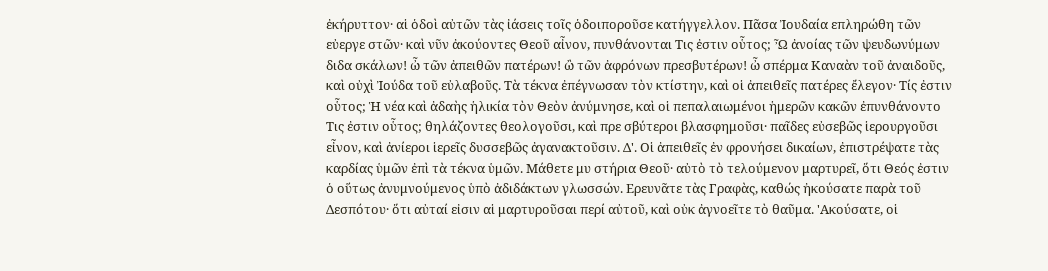ἐκήρυττον· αἱ ὁδοὶ αὐτῶν τὰς ἰάσεις τοῖς ὁδοιποροῦσε κατήγγελλον. Πᾶσα Ἰουδαία επληρώθη τῶν εὐεργε στῶν· καὶ νῦν ἀκούοντες Θεοῦ αἶνον, πυνθάνονται Τις ἐστιν οὗτος; Ὦ ἀνοίας τῶν ψευδωνύμων διδα σκάλων! ὦ τῶν ἀπειθῶν πατέρων! ὢ τῶν ἀφρόνων πρεσβυτέρων! ὦ σπέρμα Καναὰν τοῦ ἀναιδοῦς, καὶ οὐχὶ Ἰούδα τοῦ εὐλαβοῦς. Τὰ τέκνα ἐπέγνωσαν τὸν κτίστην, καὶ οἱ ἀπειθεῖς πατέρες ἔλεγον· Τίς ἐστιν οὗτος; Ἡ νέα καὶ ἀδαὴς ἡλικία τὸν Θεὸν ἀνύμνησε, καὶ οἱ πεπαλαιωμένοι ἡμερῶν κακῶν ἐπυνθάνοντο Τις ἐστιν οὗτος; θηλάζοντες θεολογοῦσι, καὶ πρε σβύτεροι βλασφημοῦσι· παῖδες εὐσεβῶς ἱερουργοῦσι εἶνον, καὶ ἀνίεροι ἱερεῖς δυσσεβῶς ἀγανακτοῦσιν. Δ'. Οἱ ἀπειθεῖς ἐν φρονήσει δικαίων, ἐπιστρέψατε τὰς καρδίας ὑμῶν ἐπὶ τὰ τέκνα ὑμῶν. Μάθετε μυ στήρια Θεοῦ· αὐτὸ τὸ τελούμενον μαρτυρεῖ, ὅτι Θεός ἐστιν ὁ οὕτως ἀνυμνούμενος ὑπὸ ἀδιδάκτων γλωσσών. Ερευνᾶτε τὰς Γραφὰς, καθώς ἠκούσατε παρὰ τοῦ Δεσπότου· ὅτι αὐταί εἰσιν αἱ μαρτυροῦσαι περί αὐτοῦ, καὶ οὐκ ἀγνοεῖτε τὸ θαῦμα. 'Ακούσατε, οἱ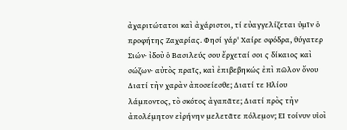ἀχαριτώτατοι καὶ ἀχάριστοι, τί εὐαγγελίζεται ὑμῖν ὁ προφήτης Ζαχαρίας. Φησί γάρ' Χαίρε σφόδρα, θύγατερ Σιών· ἰδοὺ ὁ Βασιλεύς σου ἔρχεταί σοι ς δίκαιος καὶ σώζων· αὐτὸς πραῖς, καὶ ἐπιβεβηκώς ἐπὶ πῶλον ὄνου Διατί τὴν χαρὰν ἀποσείεσθε; Διατί τε Ηλίου λάμποντος, τὸ σκότος ἀγαπᾶτε; Διατί πρὸς τὴν ἀπολέμητον εἰρήνην μελετᾶτε πόλεμον; ΕΙ τοίνυν υἱοὶ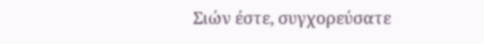Σιών έστε, συγχορεύσατε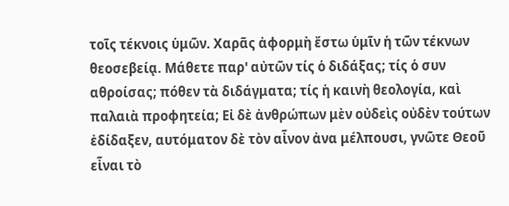τοῖς τέκνοις ὑμῶν. Χαρᾶς ἀφορμὴ ἔστω ὑμῖν ἡ τῶν τέκνων θεοσεβείᾳ. Μάθετε παρ' αὐτῶν τίς ὁ διδάξας; τίς ὁ συν αθροίσας; πόθεν τὰ διδάγματα; τίς ἡ καινὴ θεολογία, καὶ παλαιὰ προφητεία; Εἰ δὲ ἀνθρώπων μὲν οὐδεὶς οὐδὲν τούτων ἐδίδαξεν, αυτόματον δὲ τὸν αἶνον ἀνα μέλπουσι, γνῶτε Θεοῦ εἶναι τὸ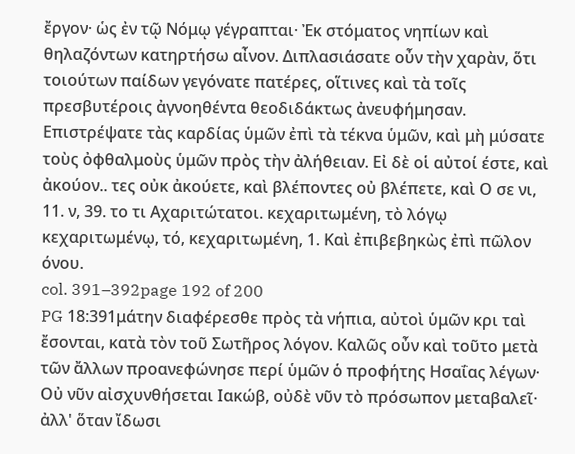ἔργον· ὡς ἐν τῷ Νόμῳ γέγραπται· Ἐκ στόματος νηπίων καὶ θηλαζόντων κατηρτήσω αἶνον. Διπλασιάσατε οὖν τὴν χαρὰν, ὅτι τοιούτων παίδων γεγόνατε πατέρες, οἵτινες καὶ τὰ τοῖς πρεσβυτέροις ἀγνοηθέντα θεοδιδάκτως ἀνευφήμησαν. Επιστρέψατε τὰς καρδίας ὑμῶν ἐπὶ τὰ τέκνα ὑμῶν, καὶ μὴ μύσατε τοὺς ὀφθαλμοὺς ὑμῶν πρὸς τὴν ἀλήθειαν. Εἰ δὲ οἱ αὐτοί έστε, καὶ ἀκούον.. τες οὐκ ἀκούετε, καὶ βλέποντες οὐ βλέπετε, καὶ Ο σε νι, 11. ν, 39. το τι Αχαριτώτατοι. κεχαριτωμένη, τὸ λόγῳ κεχαριτωμένῳ, τό, κεχαριτωμένη, 1. Καὶ ἐπιβεβηκὼς ἐπὶ πῶλον όνου.
col. 391–392page 192 of 200
PG 18:391μάτην διαφέρεσθε πρὸς τὰ νήπια, αὐτοὶ ὑμῶν κρι ταὶ ἔσονται, κατὰ τὸν τοῦ Σωτῆρος λόγον. Καλῶς οὖν καὶ τοῦτο μετὰ τῶν ἄλλων προανεφώνησε περί ὑμῶν ὁ προφήτης Ησαΐας λέγων· Οὐ νῦν αἰσχυνθήσεται Ιακώβ, οὐδὲ νῦν τὸ πρόσωπον μεταβαλεῖ· ἀλλ' ὅταν ἴδωσι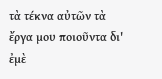τὰ τέκνα αὐτῶν τὰ ἔργα μου ποιοῦντα δι' ἐμὲ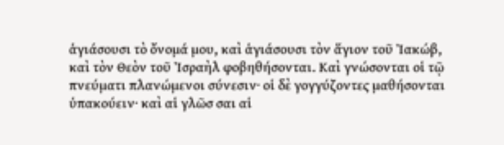ἁγιάσουσι τὸ ὄνομά μου, καὶ ἁγιάσουσι τὸν ἅγιον τοῦ Ἰακώβ, καὶ τὸν Θεὸν τοῦ Ἰσραὴλ φοβηθήσονται. Καὶ γνώσονται οἱ τῷ πνεύματι πλανώμενοι σύνεσιν· οἱ δὲ γογγύζοντες μαθήσονται ὑπακούειν· καὶ αἱ γλῶσ σαι αἱ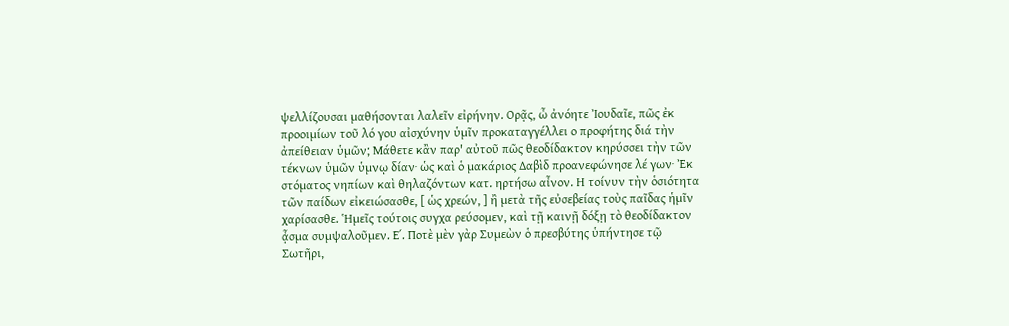ψελλίζουσαι μαθήσονται λαλεῖν εἰρήνην. Ορᾷς, ὦ ἀνόητε Ἰουδαῖε, πῶς ἐκ προοιμίων τοῦ λό γου αἰσχύνην ὑμῖν προκαταγγέλλει ο προφήτης διά τὴν ἀπείθειαν ὑμῶν; Μάθετε κἂν παρ' αὐτοῦ πῶς θεοδίδακτον κηρύσσει τὴν τῶν τέκνων ὑμῶν ὑμνῳ δίαν· ὡς καὶ ὁ μακάριος Δαβὶδ προανεφώνησε λέ γων· Ἐκ στόματος νηπίων καὶ θηλαζόντων κατ. ηρτήσω αἶνον. Η τοίνυν τὴν ὁσιότητα τῶν παίδων εἰκειώσασθε, [ ὡς χρεών, ] ἢ μετὰ τῆς εὐσεβείας τοὺς παῖδας ἡμῖν χαρίσασθε. Ἡμεῖς τούτοις συγχα ρεύσομεν, καὶ τῇ καινῇ δόξῃ τὸ θεοδίδακτον ᾆσμα συμψαλοῦμεν. Ε΄. Ποτὲ μὲν γὰρ Συμεὼν ὁ πρεσβύτης ὑπήντησε τῷ Σωτῆρι,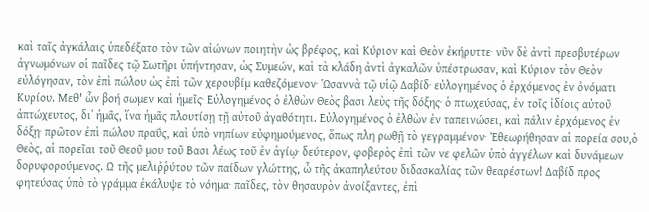καὶ ταῖς ἀγκάλαις ὑπεδέξατο τὸν τῶν αἰώνων ποιητὴν ὡς βρέφος, καὶ Κύριον καὶ Θεὸν ἐκήρυττε· νῦν δὲ ἀντὶ πρεσβυτέρων ἀγνωμόνων οἱ παῖδες τῷ Σωτῆρι ὑπήντησαν, ὡς Συμεών, καὶ τὰ κλάδη ἀντὶ ἀγκαλῶν ὑπέστρωσαν, καὶ Κύριον τὸν Θεὸν εὐλόγησαν, τὸν ἐπὶ πώλου ὡς ἐπὶ τῶν χερουβίμ καθεζόμενον· Ὡσαννὰ τῷ υἱῷ Δαβίδ· εὐλογημένος ὁ ἐρχόμενος ἐν ὀνόματι Κυρίου. Μεθ' ὧν βοή σωμεν καὶ ἡμεῖς· Εὐλογημένος ὁ ἐλθὼν Θεὸς βασι λεὺς τῆς δόξης· ὁ πτωχεύσας, ἐν τοῖς ἰδίοις αὐτοῦ ἀπτώχευτος, δι᾿ ἡμᾶς, ἵνα ἡμᾶς πλουτίσῃ τῇ αὐτοῦ ἀγαθότητι. Εὐλογημένος ὁ ἐλθὼν ἐν ταπεινώσει, καὶ πάλιν ἐρχόμενος ἐν δόξῃ· πρῶτον ἐπὶ πώλου πραΰς, καὶ ὑπὸ νηπίων εὐφημούμενος, ὅπως πλη ρωθῇ τὸ γεγραμμένον· Ἐθεωρήθησαν αἱ πορεία σου,ὁ Θεὸς, αἱ πορεῖαι τοῦ Θεοῦ μου τοῦ Βασι λέως τοῦ ἐν ἁγίῳ· δεύτερον, φοβερὸς ἐπὶ τῶν νε φελῶν ὑπὸ ἀγγέλων καὶ δυνάμεων δορυφορούμενος. Ω τῆς μελιῤῥύτου τῶν παίδων γλώττης, ὦ τῆς ἀκαπηλεύτου διδασκαλίας τῶν θεαρέστων! Δαβίδ προς φητεύσας ὑπὸ τὸ γράμμα ἐκάλυψε τὸ νόημα· παῖδες, τὸν θησαυρὸν ἀνοίξαντες, ἐπὶ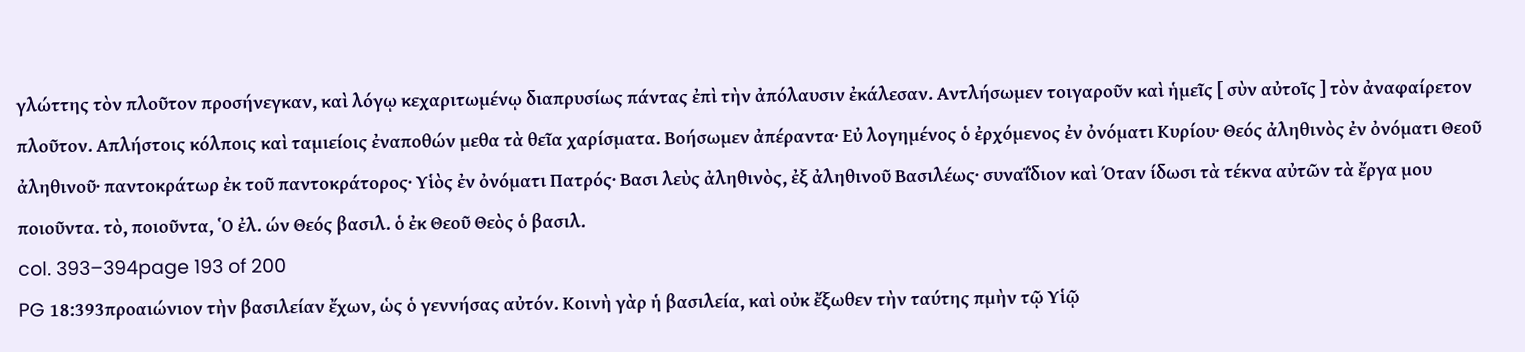γλώττης τὸν πλοῦτον προσήνεγκαν, καὶ λόγῳ κεχαριτωμένῳ διαπρυσίως πάντας ἐπὶ τὴν ἀπόλαυσιν ἐκάλεσαν. Αντλήσωμεν τοιγαροῦν καὶ ἡμεῖς [ σὺν αὐτοῖς ] τὸν ἀναφαίρετον πλοῦτον. Απλήστοις κόλποις καὶ ταμιείοις ἐναποθών μεθα τὰ θεῖα χαρίσματα. Βοήσωμεν ἀπέραντα· Εὐ λογημένος ὁ ἐρχόμενος ἐν ὀνόματι Κυρίου· Θεός ἀληθινὸς ἐν ὀνόματι Θεοῦ ἀληθινοῦ· παντοκράτωρ ἐκ τοῦ παντοκράτορος· Υἱὸς ἐν ὀνόματι Πατρός· Βασι λεὺς ἀληθινὸς, ἐξ ἀληθινοῦ Βασιλέως· συναΐδιον καὶ Όταν ίδωσι τὰ τέκνα αὐτῶν τὰ ἔργα μου ποιοῦντα. τὸ, ποιοῦντα, ῾Ο ἐλ. ών Θεός βασιλ. ὁ ἐκ Θεοῦ Θεὸς ὁ βασιλ.
col. 393–394page 193 of 200
PG 18:393προαιώνιον τὴν βασιλείαν ἔχων, ὡς ὁ γεννήσας αὐτόν. Κοινὴ γὰρ ἡ βασιλεία, καὶ οὐκ ἔξωθεν τὴν ταύτης πμὴν τῷ Υἱῷ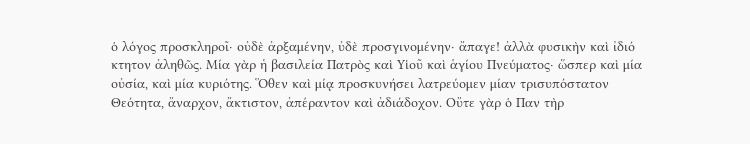ὁ λόγος προσκληροῖ· οὐδὲ ἀρξαμένην, ὐδὲ προσγινομένην· ἄπαγε! ἀλλὰ φυσικὴν καὶ ἰδιό κτητον ἀληθῶς. Μία γὰρ ἡ βασιλεία Πατρὸς καὶ Υἱοῦ καὶ ἁγίου Πνεύματος· ὥσπερ καὶ μία οὐσία, καὶ μία κυριότης. Ὅθεν καὶ μίᾳ προσκυνήσει λατρεύομεν μίαν τρισυπόστατον Θεότητα, ἄναρχον, ἄκτιστον, ἀπέραντον καὶ ἀδιάδοχον. Οὔτε γὰρ ὁ Παν τὴρ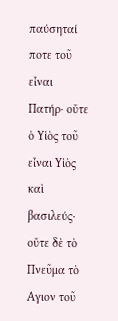παύσηταί ποτε τοῦ εἶναι Πατήρ· οὔτε ὁ Υἱὸς τοῦ εἶναι Υἱὸς καὶ βασιλεύς· οὔτε δὲ τὸ Πνεῦμα τὸ Αγιον τοῦ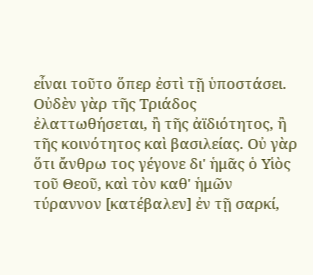εἶναι τοῦτο ὅπερ ἐστὶ τῇ ὑποστάσει. Οὐδὲν γὰρ τῆς Τριάδος ἐλαττωθήσεται, ἢ τῆς ἀϊδιότητος, ἢ τῆς κοινότητος καὶ βασιλείας. Οὐ γὰρ ὅτι ἄνθρω τος γέγονε δι' ἡμᾶς ὁ Υἱὸς τοῦ Θεοῦ, καὶ τὸν καθ' ἡμῶν τύραννον [κατέβαλεν] ἐν τῇ σαρκί,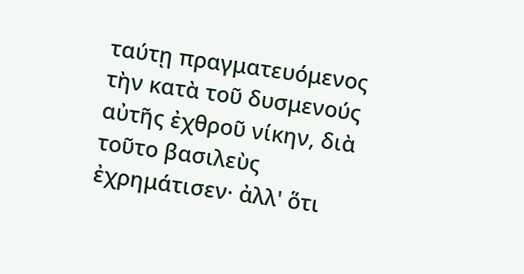ταύτῃ πραγματευόμενος τὴν κατὰ τοῦ δυσμενούς αὐτῆς ἐχθροῦ νίκην, διὰ τοῦτο βασιλεὺς ἐχρημάτισεν· ἀλλ' ὅτι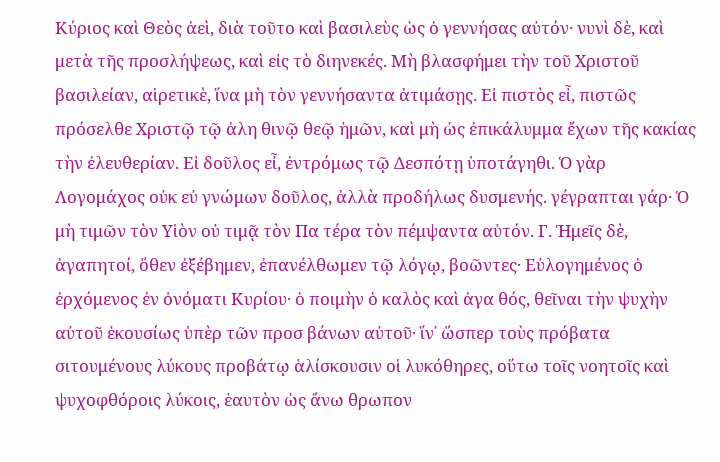Κύριος καὶ Θεὸς ἀεὶ, διὰ τοῦτο καὶ βασιλεὺς ὡς ὁ γεννήσας αὐτόν· νυνὶ δὲ, καὶ μετὰ τῆς προσλήψεως, καὶ εἰς τὸ διηνεκές. Μὴ βλασφήμει τὴν τοῦ Χριστοῦ βασιλείαν, αἱρετικὲ, ἵνα μὴ τὸν γεννήσαντα ἀτιμάσῃς. Εἰ πιστὸς εἶ, πιστῶς πρόσελθε Χριστῷ τῷ ἀλη θινῷ θεῷ ἡμῶν, καὶ μὴ ὡς ἐπικάλυμμα ἔχων τῆς κακίας τὴν ἐλευθερίαν. Εἰ δοῦλος εἶ, ἐντρόμως τῷ Δεσπότῃ ὑποτάγηθι. Ὁ γὰρ Λογομάχος οὐκ εὐ γνώμων δοῦλος, ἀλλὰ προδήλως δυσμενής. γέγραπται γάρ· Ὁ μὴ τιμῶν τὸν Υἱὸν οὐ τιμᾷ τὸν Πα τέρα τὸν πέμψαντα αὐτόν. Γ. Ἡμεῖς δὲ, ἀγαπητοί, ὅθεν ἐξέβημεν, ἐπανέλθωμεν τῷ λόγῳ, βοῶντες· Εὐλογημένος ὁ ἐρχόμενος ἐν ὀνόματι Κυρίου· ὁ ποιμὴν ὁ καλὸς καὶ ἀγα θός, θεῖναι τὴν ψυχὴν αὐτοῦ ἑκουσίως ὑπὲρ τῶν προσ βάνων αὐτοῦ· ἵν᾿ ὥσπερ τοὺς πρόβατα σιτουμένους λύκους προβάτῳ ἁλίσκουσιν οἱ λυκόθηρες, οὕτω τοῖς νοητοῖς καὶ ψυχοφθόροις λύκοις, ἑαυτὸν ὡς ἄνω θρωπον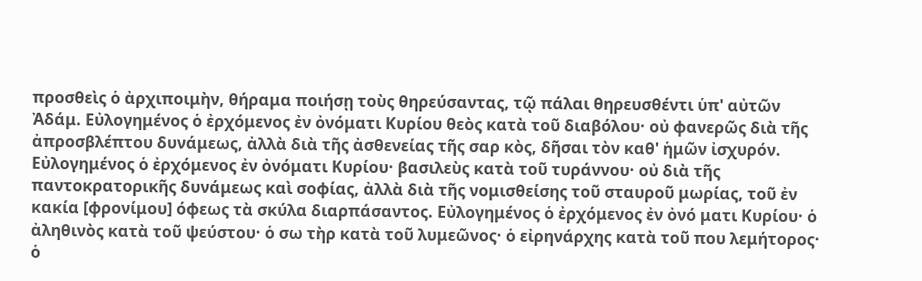προσθεὶς ὁ ἀρχιποιμὴν, θήραμα ποιήσῃ τοὺς θηρεύσαντας, τῷ πάλαι θηρευσθέντι ὑπ' αὐτῶν Ἀδάμ. Εὐλογημένος ὁ ἐρχόμενος ἐν ὀνόματι Κυρίου θεὸς κατὰ τοῦ διαβόλου· οὐ φανερῶς διὰ τῆς ἀπροσβλέπτου δυνάμεως, ἀλλὰ διὰ τῆς ἀσθενείας τῆς σαρ κὸς, δῆσαι τὸν καθ' ἡμῶν ἰσχυρόν. Εὐλογημένος ὁ ἐρχόμενος ἐν ὀνόματι Κυρίου· βασιλεὺς κατὰ τοῦ τυράννου· οὐ διὰ τῆς παντοκρατορικῆς δυνάμεως καὶ σοφίας, ἀλλὰ διὰ τῆς νομισθείσης τοῦ σταυροῦ μωρίας, τοῦ ἐν κακία [φρονίμου] όφεως τὰ σκύλα διαρπάσαντος. Εὐλογημένος ὁ ἐρχόμενος ἐν ὀνό ματι Κυρίου· ὁ ἀληθινὸς κατὰ τοῦ ψεύστου· ὁ σω τὴρ κατὰ τοῦ λυμεῶνος· ὁ εἰρηνάρχης κατὰ τοῦ που λεμήτορος· ὁ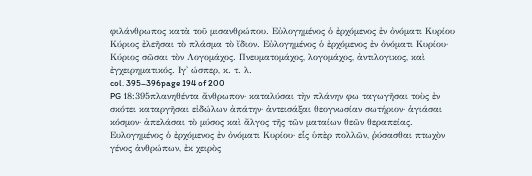φιλάνθρωπος κατὰ τοῦ μισανθρώπου. Εὐλογημένος ὁ ἐρχόμενος ἐν ὀνόματι Κυρίου Κύριος ἐλεῆσαι τὸ πλάσμα τὸ ἴδιον. Εὐλογημένος ὁ ἐρχόμενος ἐν ὀνόματι Κυρίου· Κύριος σῶσαι τὸν Λογομάχος. Πνευματομάχος, λογομάχος, ἀντιλογικος, καὶ ἐγχειρηματικός. Ιγ' ώσπερ, κ. τ. λ.
col. 395–396page 194 of 200
PG 18:395πλανηθέντα ἄνθρωπον· καταλύσαι τὴν πλάνην φω ταγωγῆσαι τοὺς ἐν σκότει καταργῆσαι εἰδώλων ἀπάτην· ἀντεισάξαι θεογνωσίαν σωτήριον· ἁγιάσαι κόσμον· ἀπελάσαι τὸ μύσος καὶ ἄλγος τῆς τῶν ματαίων θεῶν θεραπείας. Ευλογημένος ὁ ἐρχόμενος ἐν ὀνόματι Κυρίου· εἷς ὑπὲρ πολλῶν, ῥύσασθαι πτωχὸν γένος ἀνθρώπων, ἐκ χειρὸς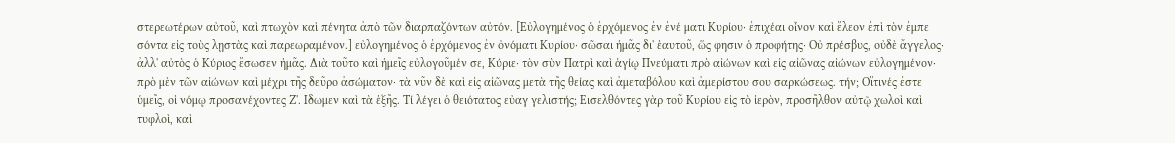στερεωτέρων αὐτοῦ, καὶ πτωχὸν καὶ πένητα ἀπὸ τῶν διαρπαζόντων αὐτόν. [Εὐλογημένος ὁ ἐρχόμενος ἐν ἐνέ ματι Κυρίου· ἐπιχέαι οἶνον καὶ ἔλεον ἐπὶ τὸν ἐμπε σόντα εἰς τοὺς λῃστὰς καὶ παρεωραμένον.] εὐλογημένος ὁ ἐρχόμενος ἐν ὀνόματι Κυρίου· σῶσαι ἡμᾶς δι' ἑαυτοῦ, ὥς φησιν ὁ προφήτης· Οὐ πρέσβυς, οὐδὲ ἄγγελος· ἀλλ' αὐτὸς ὁ Κύριος ἔσωσεν ἡμᾶς. Διὰ τοῦτο καὶ ἡμεῖς εὐλογοῦμέν σε, Κύριε· τὸν σὺν Πατρὶ καὶ ἁγίῳ Πνεύματι πρὸ αἰώνων καὶ εἰς αἰῶνας αἰώνων εὐλογημένον· πρὸ μὲν τῶν αἰώνων καὶ μέχρι τῆς δεῦρο ἀσώματον· τὰ νῦν δὲ καὶ εἰς αἰῶνας μετὰ τῆς θείας καὶ ἀμεταβόλου καὶ ἀμερίστου σου σαρκώσεως. τήν; Οἵτινές ἐστε ὑμεῖς, οἱ νόμῳ προσανέχοντες Ζ'. Ιδωμεν καὶ τὰ ἑξῆς. Τί λέγει ὁ θειότατος εὐαγ γελιστής; Εισελθόντες γὰρ τοῦ Κυρίου εἰς τὸ ἱερὸν, προσῆλθον αὐτῷ χωλοὶ καὶ τυφλοὶ, καὶ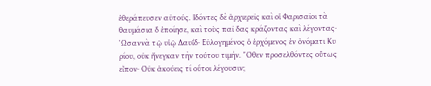ἐθεράπευσεν αὐτούς. Ιδόντες δὲ ἀρχιερεῖς καὶ οἱ Φαρισαῖοι τὰ θαυμάσια δ ἐποίησε, καὶ τοὺς παῖ δας κράζοντας καὶ λέγοντας· 'Ωσαννὰ τῷ υἱῷ Δαυΐδ· Εὐλογημένος ὁ ἐρχόμενος ἐν ὀνόματι Κυ ρίου, οὐκ ἤνεγκαν τὴν τούτου τιμήν. "Οθεν προσελθόντες οὕτως εἶπον· Οὐκ ἀκούεις τί οὗτοι λέγουσιν;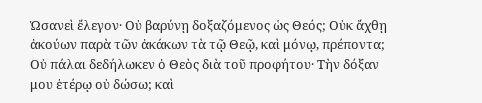Ὡσανεὶ ἔλεγον· Οὐ βαρύνῃ δοξαζόμενος ὡς Θεός; Οὐκ ἄχθῃ ἀκούων παρὰ τῶν ἀκάκων τὰ τῷ Θεῷ, καὶ μόνῳ, πρέποντα; Οὐ πάλαι δεδήλωκεν ὁ Θεὸς διὰ τοῦ προφήτου· Τὴν δόξαν μου ἑτέρῳ οὐ δώσω; καὶ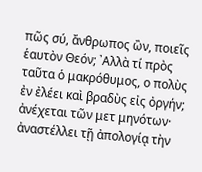πῶς σύ, ἄνθρωπος ὢν, ποιεῖς ἑαυτὸν Θεόν; ᾿Αλλὰ τί πρὸς ταῦτα ὁ μακρόθυμος, ο πολὺς ἐν ἐλέει καὶ βραδὺς εἰς ὀργήν; ἀνέχεται τῶν μετ μηνότων· ἀναστέλλει τῇ ἀπολογίᾳ τὴν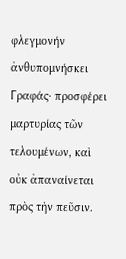φλεγμονήν ἀνθυπομνήσκει Γραφάς· προσφέρει μαρτυρίας τῶν τελουμένων, καὶ οὐκ ἀπαναίνεται πρὸς τὴν πεῦσιν.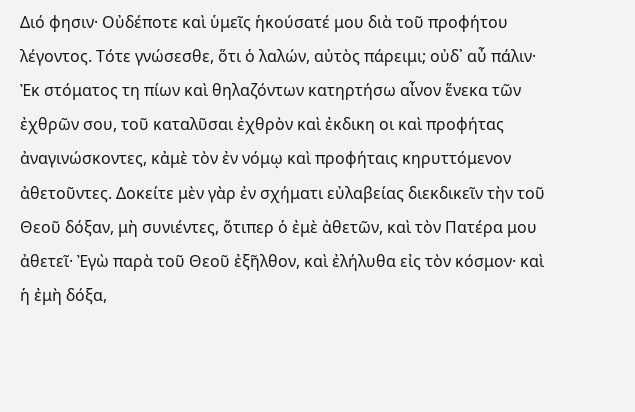Διό φησιν· Οὐδέποτε καὶ ὑμεῖς ἡκούσατέ μου διὰ τοῦ προφήτου λέγοντος. Τότε γνώσεσθε, ὅτι ὁ λαλών, αὐτὸς πάρειμι; οὐδ᾽ αὖ πάλιν· Ἐκ στόματος τη πίων καὶ θηλαζόντων κατηρτήσω αἶνον ἕνεκα τῶν ἐχθρῶν σου, τοῦ καταλῦσαι ἐχθρὸν καὶ ἐκδικη οι καὶ προφήτας ἀναγινώσκοντες, κἀμὲ τὸν ἐν νόμῳ καὶ προφήταις κηρυττόμενον ἀθετοῦντες. Δοκείτε μὲν γὰρ ἐν σχήματι εὐλαβείας διεκδικεῖν τὴν τοῦ Θεοῦ δόξαν, μὴ συνιέντες, ὅτιπερ ὁ ἐμὲ ἀθετῶν, καὶ τὸν Πατέρα μου ἀθετεῖ· Ἐγὼ παρὰ τοῦ Θεοῦ ἐξῆλθον, καὶ ἐλήλυθα εἰς τὸν κόσμον· καὶ ἡ ἐμὴ δόξα,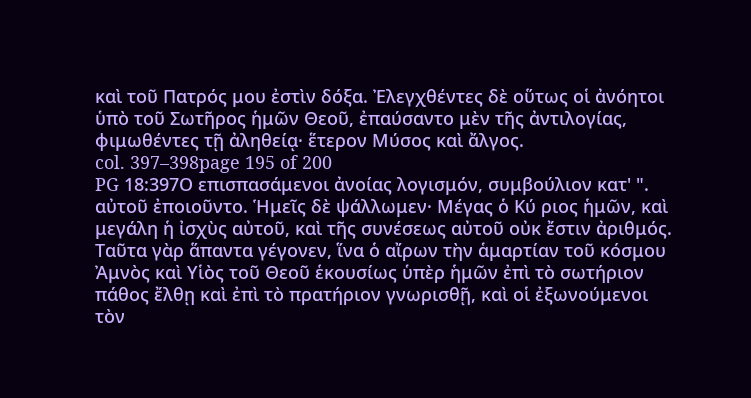καὶ τοῦ Πατρός μου ἐστὶν δόξα. Ἐλεγχθέντες δὲ οὕτως οἱ ἀνόητοι ὑπὸ τοῦ Σωτῆρος ἡμῶν Θεοῦ, ἐπαύσαντο μὲν τῆς ἀντιλογίας, φιμωθέντες τῇ ἀληθείᾳ· ἕτερον Μύσος καὶ ἄλγος.
col. 397–398page 195 of 200
PG 18:397Ο επισπασάμενοι ἀνοίας λογισμόν, συμβούλιον κατ' ". αὐτοῦ ἐποιοῦντο. Ἡμεῖς δὲ ψάλλωμεν· Μέγας ὁ Κύ ριος ἡμῶν, καὶ μεγάλη ἡ ἰσχὺς αὐτοῦ, καὶ τῆς συνέσεως αὐτοῦ οὐκ ἔστιν ἀριθμός. Ταῦτα γὰρ ἅπαντα γέγονεν, ἵνα ὁ αἴρων τὴν ἁμαρτίαν τοῦ κόσμου Ἀμνὸς καὶ Υἱὸς τοῦ Θεοῦ ἑκουσίως ὑπὲρ ἡμῶν ἐπὶ τὸ σωτήριον πάθος ἔλθῃ καὶ ἐπὶ τὸ πρατήριον γνωρισθῇ, καὶ οἱ ἐξωνούμενοι τὸν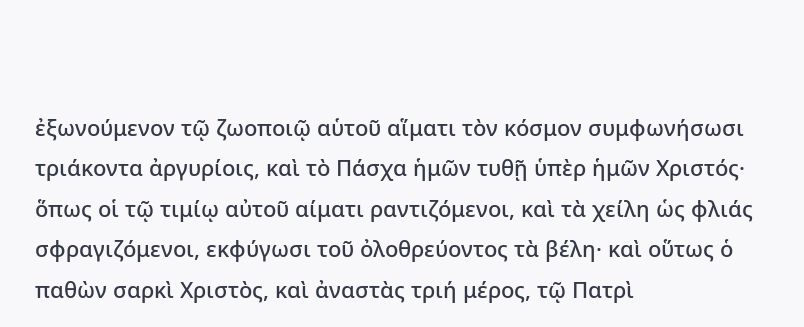ἐξωνούμενον τῷ ζωοποιῷ αὑτοῦ αἵματι τὸν κόσμον συμφωνήσωσι τριάκοντα ἀργυρίοις, καὶ τὸ Πάσχα ἡμῶν τυθῇ ὑπὲρ ἡμῶν Χριστός· ὅπως οἱ τῷ τιμίῳ αὐτοῦ αίματι ραντιζόμενοι, καὶ τὰ χείλη ὡς φλιάς σφραγιζόμενοι, εκφύγωσι τοῦ ὀλοθρεύοντος τὰ βέλη· καὶ οὕτως ὁ παθὼν σαρκὶ Χριστὸς, καὶ ἀναστὰς τριή μέρος, τῷ Πατρὶ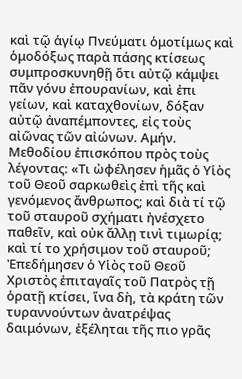καὶ τῷ ἁγίῳ Πνεύματι ὁμοτίμως καὶ ὁμοδόξως παρὰ πάσης κτίσεως συμπροσκυνηθῇ ὅτι αὐτῷ κάμψει πᾶν γόνυ ἐπουρανίων, καὶ ἐπι γείων, καὶ καταχθονίων, δόξαν αὐτῷ ἀναπέμποντες, εἰς τοὺς αἰῶνας τῶν αἰώνων. Αμήν. Μεθοδίου ἐπισκόπου πρὸς τοὺς λέγοντας: «Τι ὠφέλησεν ἡμᾶς ὁ Υἱὸς τοῦ Θεοῦ σαρκωθεὶς ἐπὶ τῆς καὶ γενόμενος ἄνθρωπος; καὶ διὰ τί τῷ τοῦ σταυροῦ σχήματι ἠνέσχετο παθεῖν, καὶ οὐκ ἄλλῃ τινὶ τιμωρίᾳ; καὶ τί το χρήσιμον τοῦ σταυροῦ; Ἐπεδήμησεν ὁ Υἱὸς τοῦ Θεοῦ Χριστὸς ἐπιταγαῖς τοῦ Πατρὸς τῇ ὁρατῇ κτίσει, ἵνα δὴ, τὰ κράτη τῶν τυραννούντων ἀνατρέψας δαιμόνων, ἐξέληται τῆς πιο γρᾶς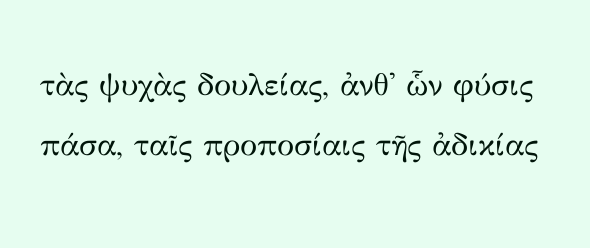τὰς ψυχὰς δουλείας, ἀνθ' ὧν φύσις πάσα, ταῖς προποσίαις τῆς ἀδικίας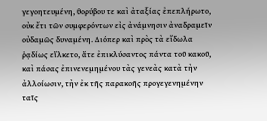γεγοητευμένη, θορύβου τε καὶ ἀταξίας ἐπεπλήρωτο, οὐκ ἔτι τῶν συμφερόντων εἰς ἀνάμνησιν ἀναδραμεῖν οὐδαμῶς δυναμένη. Διόπερ καὶ πρὸς τὰ εἴδωλα ῥᾳδίως εἵλκετο, ἅτε ἐπικλύσαντος πάντα τοῦ κακοῦ, καὶ πάσας ἐπινενεμημένου τὰς γενεὰς κατὰ τὴν ἀλλοίωσιν, τὴν ἐκ τῆς παρακοῆς προγεγενημένην ταῖς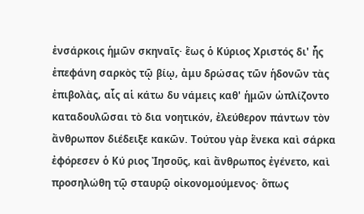ἐνσάρκοις ἡμῶν σκηναῖς· ἕως ὁ Κύριος Χριστός δι' ἧς ἐπεφάνη σαρκὸς τῷ βίῳ, ἀμυ δρώσας τῶν ἡδονῶν τὰς ἐπιβολὰς, αἷς αἱ κάτω δυ νάμεις καθ' ἡμῶν ὡπλίζοντο καταδουλῶσαι τὸ δια νοητικόν, ἐλεύθερον πάντων τὸν ἄνθρωπον διέδειξε κακῶν. Τούτου γὰρ ἕνεκα καὶ σάρκα ἐφόρεσεν ὁ Κύ ριος Ἰησοῦς, καὶ ἄνθρωπος ἐγένετο, καὶ προσηλώθη τῷ σταυρῷ οἰκονομούμενος· ὅπως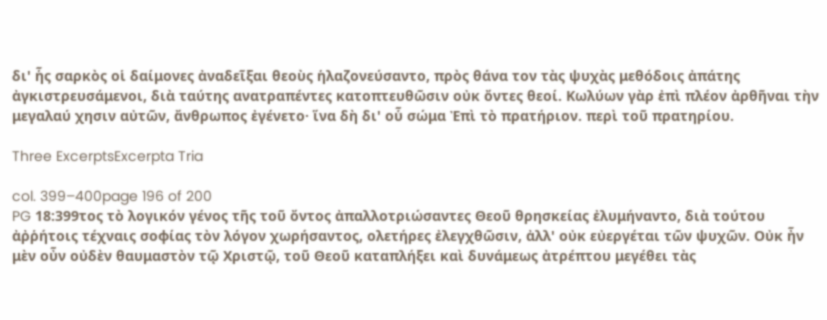δι' ἧς σαρκὸς οἱ δαίμονες ἀναδεῖξαι θεοὺς ἡλαζονεύσαντο, πρὸς θάνα τον τὰς ψυχὰς μεθόδοις ἀπάτης ἀγκιστρευσάμενοι, διὰ ταύτης ανατραπέντες κατοπτευθῶσιν οὐκ ὄντες θεοί. Κωλύων γὰρ ἐπὶ πλέον ἀρθῆναι τὴν μεγαλαύ χησιν αὐτῶν, ἄνθρωπος ἐγένετο· ἵνα δὴ δι' οὗ σώμα Ἐπὶ τὸ πρατήριον. περὶ τοῦ πρατηρίου.

Three ExcerptsExcerpta Tria

col. 399–400page 196 of 200
PG 18:399τος τὸ λογικόν γένος τῆς τοῦ ὄντος ἀπαλλοτριώσαντες Θεοῦ θρησκείας ἐλυμήναντο, διὰ τούτου ἀῤῥήτοις τέχναις σοφίας τὸν λόγον χωρήσαντος, ολετήρες ἐλεγχθῶσιν, ἀλλ' οὐκ εὐεργέται τῶν ψυχῶν. Οὐκ ἦν μὲν οὖν οὐδὲν θαυμαστὸν τῷ Χριστῷ, τοῦ Θεοῦ καταπλήξει καὶ δυνάμεως ἀτρέπτου μεγέθει τὰς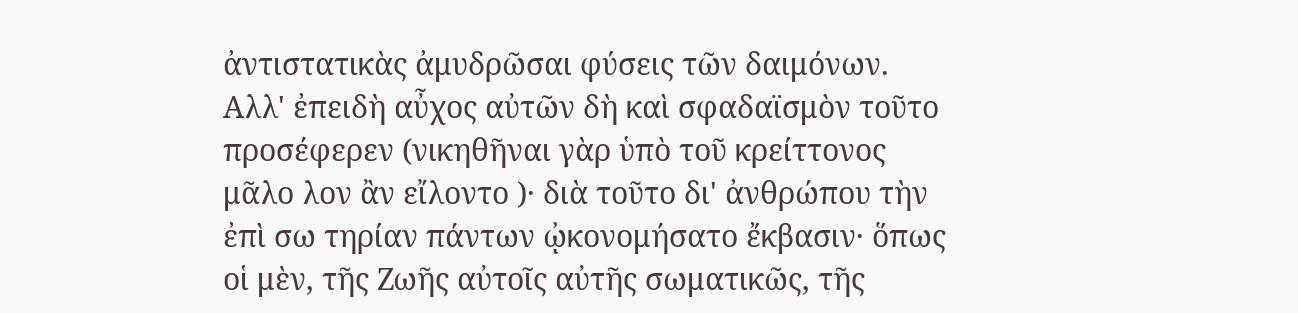ἀντιστατικὰς ἀμυδρῶσαι φύσεις τῶν δαιμόνων. Αλλ' ἐπειδὴ αὖχος αὐτῶν δὴ καὶ σφαδαϊσμὸν τοῦτο προσέφερεν (νικηθῆναι γὰρ ὑπὸ τοῦ κρείττονος μᾶλο λον ἂν εἴλοντο )· διὰ τοῦτο δι' ἀνθρώπου τὴν ἐπὶ σω τηρίαν πάντων ᾠκονομήσατο ἔκβασιν· ὅπως οἱ μὲν, τῆς Ζωῆς αὐτοῖς αὐτῆς σωματικῶς, τῆς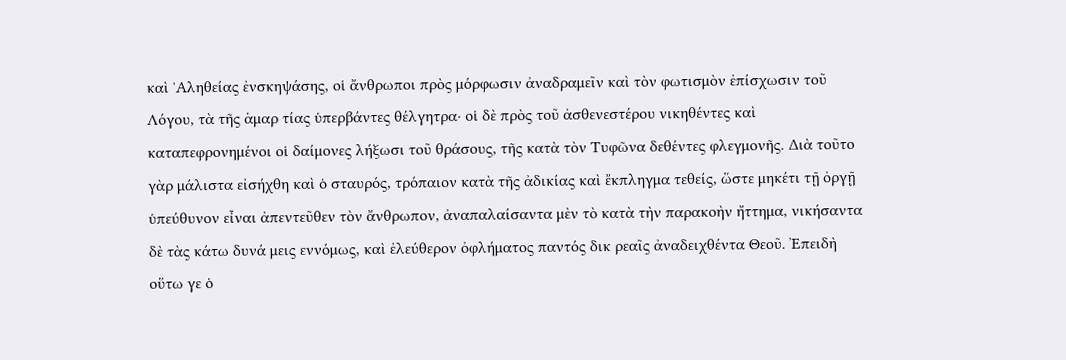καὶ ᾿Αληθείας ἐνσκηψάσης, οἱ ἄνθρωποι πρὸς μόρφωσιν ἀναδραμεῖν καὶ τὸν φωτισμὸν ἐπίσχωσιν τοῦ Λόγου, τὰ τῆς ἁμαρ τίας ὑπερβάντες θέλγητρα· οἱ δὲ πρὸς τοῦ ἀσθενεστέρου νικηθέντες καὶ καταπεφρονημένοι οἱ δαίμονες λήξωσι τοῦ θράσους, τῆς κατὰ τὸν Τυφῶνα δεθέντες φλεγμονῆς. Διὰ τοῦτο γὰρ μάλιστα εἰσήχθη καὶ ὁ σταυρός, τρόπαιον κατὰ τῆς ἀδικίας καὶ ἔκπληγμα τεθείς, ὥστε μηκέτι τῇ ὀργῇ ὑπεύθυνον εἶναι ἀπεντεῦθεν τὸν ἄνθρωπον, ἀναπαλαίσαντα μὲν τὸ κατὰ τὴν παρακοὴν ἤττημα, νικήσαντα δὲ τὰς κάτω δυνά μεις εννόμως, καὶ ἐλεύθερον ὀφλήματος παντός δικ ρεαῖς ἀναδειχθέντα Θεοῦ. Ἐπειδὴ οὕτω γε ὁ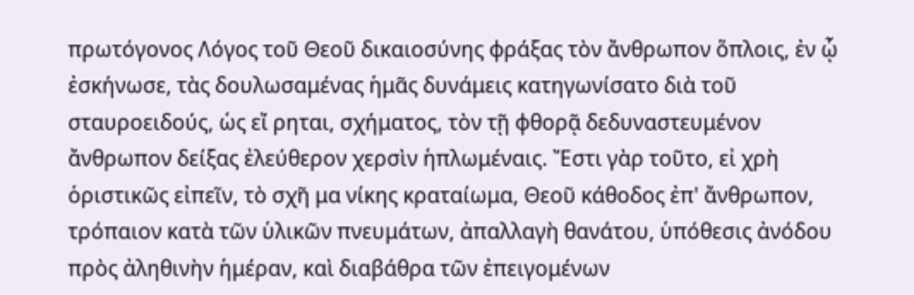πρωτόγονος Λόγος τοῦ Θεοῦ δικαιοσύνης φράξας τὸν ἄνθρωπον ὅπλοις, ἐν ᾧ ἐσκήνωσε, τὰς δουλωσαμένας ἡμᾶς δυνάμεις κατηγωνίσατο διὰ τοῦ σταυροειδούς, ὡς εἴ ρηται, σχήματος, τὸν τῇ φθορᾷ δεδυναστευμένον ἄνθρωπον δείξας ἐλεύθερον χερσὶν ἡπλωμέναις. Ἔστι γὰρ τοῦτο, εἰ χρὴ ὁριστικῶς εἰπεῖν, τὸ σχῆ μα νίκης κραταίωμα, Θεοῦ κάθοδος ἐπ' ἄνθρωπον, τρόπαιον κατὰ τῶν ὑλικῶν πνευμάτων, ἀπαλλαγὴ θανάτου, ὑπόθεσις ἀνόδου πρὸς ἀληθινὴν ἡμέραν, καὶ διαβάθρα τῶν ἐπειγομένων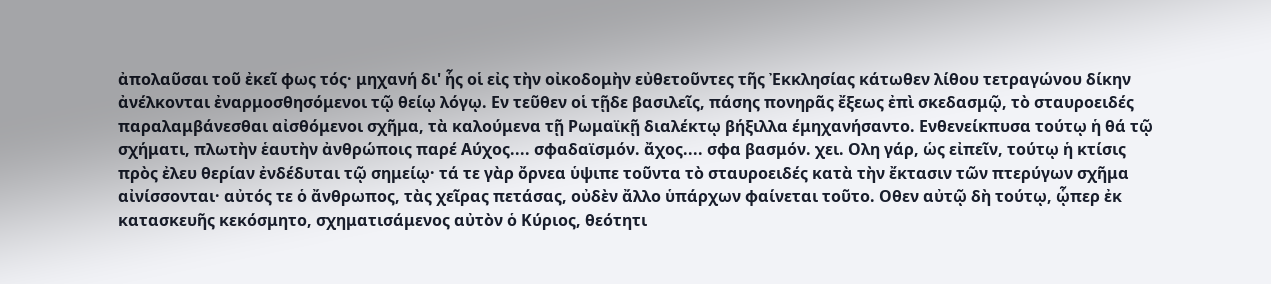ἀπολαῦσαι τοῦ ἐκεῖ φως τός· μηχανή δι' ἧς οἱ εἰς τὴν οἰκοδομὴν εὐθετοῦντες τῆς Ἐκκλησίας κάτωθεν λίθου τετραγώνου δίκην ἀνέλκονται ἐναρμοσθησόμενοι τῷ θείῳ λόγῳ. Εν τεῦθεν οἱ τῇδε βασιλεῖς, πάσης πονηρᾶς ἔξεως ἐπὶ σκεδασμῷ, τὸ σταυροειδές παραλαμβάνεσθαι αἰσθόμενοι σχῆμα, τὰ καλούμενα τῇ Ρωμαϊκῇ διαλέκτῳ βήξιλλα έμηχανήσαντο. Ενθενείκπυσα τούτῳ ἡ θά τῷ σχήματι, πλωτὴν ἑαυτὴν ἀνθρώποις παρέ Αύχος.... σφαδαϊσμόν. ἄχος.... σφα βασμόν. χει. Ολη γάρ, ὡς εἰπεῖν, τούτῳ ἡ κτίσις πρὸς ἐλευ θερίαν ἐνδέδυται τῷ σημείῳ· τά τε γὰρ ὄρνεα ὑψιπε τοῦντα τὸ σταυροειδές κατὰ τὴν ἔκτασιν τῶν πτερύγων σχῆμα αἰνίσσονται· αὐτός τε ὁ ἄνθρωπος, τὰς χεῖρας πετάσας, οὐδὲν ἄλλο ὑπάρχων φαίνεται τοῦτο. Οθεν αὐτῷ δὴ τούτῳ, ᾧπερ ἐκ κατασκευῆς κεκόσμητο, σχηματισάμενος αὐτὸν ὁ Κύριος, θεότητι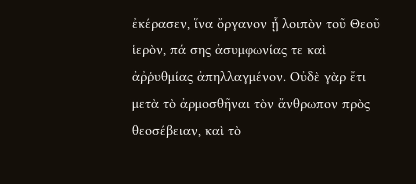ἐκέρασεν, ἵνα ὄργανον ᾗ λοιπὸν τοῦ Θεοῦ ἱερὸν, πά σης ἀσυμφωνίας τε καὶ ἀῤῥυθμίας ἀπηλλαγμένον. Οὐδὲ γὰρ ἔτι μετὰ τὸ ἀρμοσθῆναι τὸν ἄνθρωπον πρὸς θεοσέβειαν, καὶ τὸ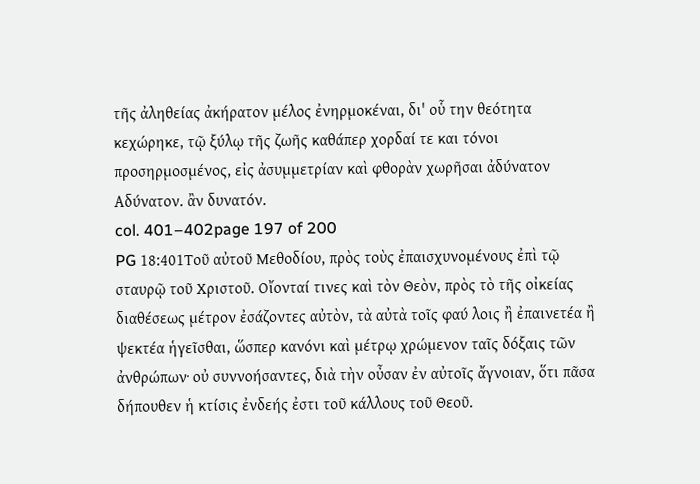τῆς ἀληθείας ἀκήρατον μέλος ἐνηρμοκέναι, δι' οὗ την θεότητα κεχώρηκε, τῷ ξύλῳ τῆς ζωῆς καθάπερ χορδαί τε και τόνοι προσηρμοσμένος, εἰς ἀσυμμετρίαν καὶ φθορὰν χωρῆσαι ἀδύνατον Αδύνατον. ἂν δυνατόν.
col. 401–402page 197 of 200
PG 18:401Τοῦ αὐτοῦ Μεθοδίου, πρὸς τοὺς ἐπαισχυνομένους ἐπὶ τῷ σταυρῷ τοῦ Χριστοῦ. Οἴονταί τινες καὶ τὸν Θεὸν, πρὸς τὸ τῆς οἰκείας διαθέσεως μέτρον ἐσάζοντες αὐτὸν, τὰ αὐτὰ τοῖς φαύ λοις ἢ ἐπαινετέα ἢ ψεκτέα ἡγεῖσθαι, ὥσπερ κανόνι καὶ μέτρῳ χρώμενον ταῖς δόξαις τῶν ἀνθρώπων· οὐ συννοήσαντες, διὰ τὴν οὖσαν ἐν αὐτοῖς ἄγνοιαν, ὅτι πᾶσα δήπουθεν ἡ κτίσις ἐνδεής ἐστι τοῦ κάλλους τοῦ Θεοῦ.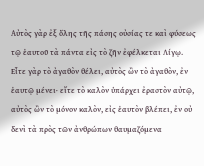Αὐτὸς γὰρ ἐξ ὅλης τῆς πάσης οὐσίας τε καὶ φύσεως τῷ ἑαυτοῦ τὰ πάντα εἰς τὸ ζῆν ἐφέλκεται Λίγῳ. Εἶτε γὰρ τὸ ἀγαθὸν θέλει, αὐτὸς ὢν τὸ ἀγαθὸν, ἐν ἑαυτῷ μένει· εἴτε τὸ καλὸν ὑπάρχει ἐραστὸν αὐτῷ, αὐτὸς ὢν τὸ μόνον καλὸν, εἰς ἑαυτὸν βλέπει, ἐν οὐ δενὶ τὰ πρὸς τῶν ἀνθρώπων θαυμαζόμενα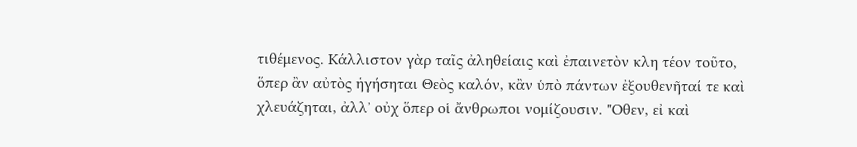τιθέμενος. Κάλλιστον γὰρ ταῖς ἀληθείαις καὶ ἐπαινετὸν κλη τέον τοῦτο, ὅπερ ἂν αὐτὸς ἡγήσηται Θεὸς καλόν, κἂν ὑπὸ πάντων ἐξουθενῆταί τε καὶ χλευάζηται, ἀλλ᾽ οὐχ ὅπερ οἱ ἄνθρωποι νομίζουσιν. "Οθεν, εἰ καὶ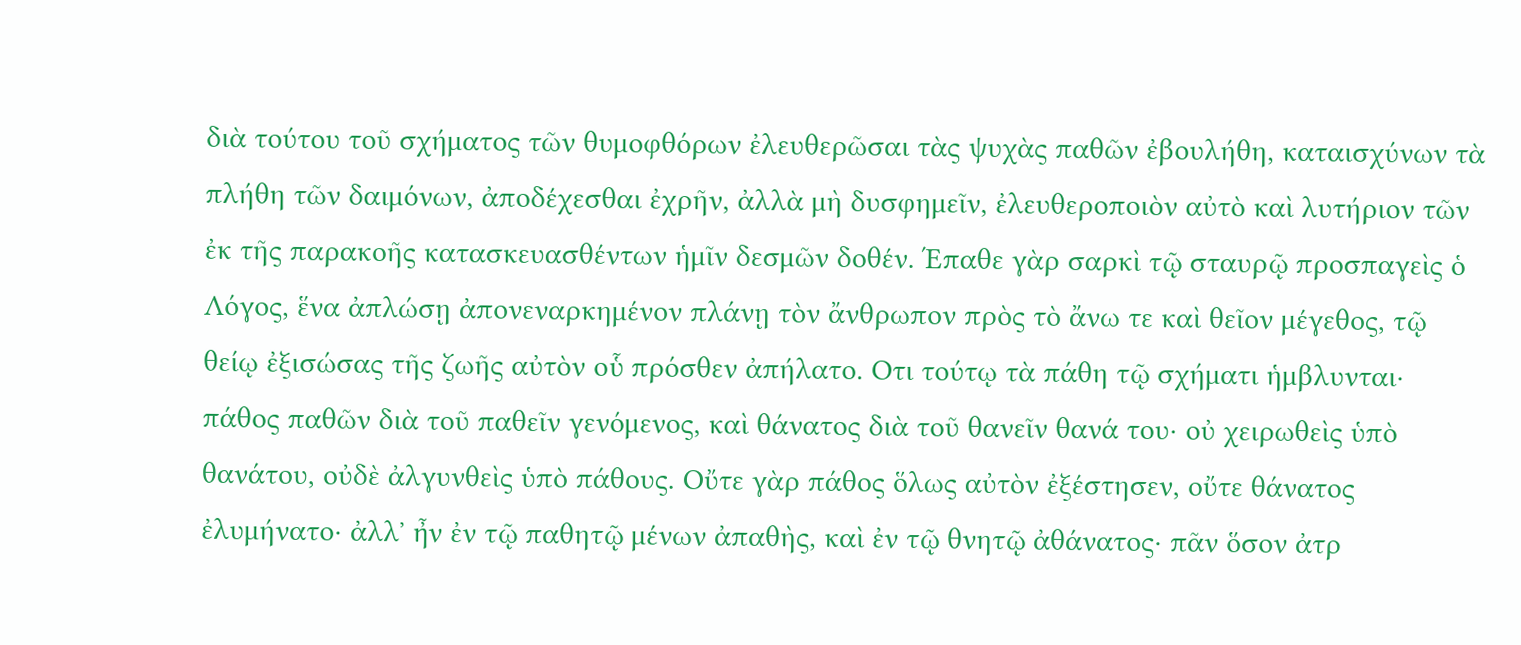διὰ τούτου τοῦ σχήματος τῶν θυμοφθόρων ἐλευθερῶσαι τὰς ψυχὰς παθῶν ἐβουλήθη, καταισχύνων τὰ πλήθη τῶν δαιμόνων, ἀποδέχεσθαι ἐχρῆν, ἀλλὰ μὴ δυσφημεῖν, ἐλευθεροποιὸν αὐτὸ καὶ λυτήριον τῶν ἐκ τῆς παρακοῆς κατασκευασθέντων ἡμῖν δεσμῶν δοθέν. Έπαθε γὰρ σαρκὶ τῷ σταυρῷ προσπαγεὶς ὁ Λόγος, ἕνα ἀπλώσῃ ἀπονεναρκημένον πλάνῃ τὸν ἄνθρωπον πρὸς τὸ ἄνω τε καὶ θεῖον μέγεθος, τῷ θείῳ ἐξισώσας τῆς ζωῆς αὐτὸν οὗ πρόσθεν ἀπήλατο. Οτι τούτῳ τὰ πάθη τῷ σχήματι ἡμβλυνται· πάθος παθῶν διὰ τοῦ παθεῖν γενόμενος, καὶ θάνατος διὰ τοῦ θανεῖν θανά του· οὐ χειρωθεὶς ὑπὸ θανάτου, οὐδὲ ἀλγυνθεὶς ὑπὸ πάθους. Οὔτε γὰρ πάθος ὅλως αὐτὸν ἐξέστησεν, οὔτε θάνατος ἐλυμήνατο· ἀλλ᾽ ἦν ἐν τῷ παθητῷ μένων ἀπαθὴς, καὶ ἐν τῷ θνητῷ ἀθάνατος· πᾶν ὅσον ἀτρ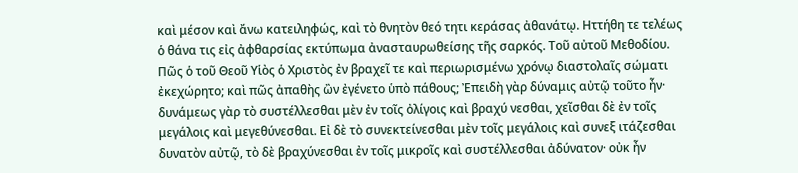καὶ μέσον καὶ ἄνω κατειληφώς, καὶ τὸ θνητὸν θεό τητι κεράσας ἀθανάτῳ. Ηττήθη τε τελέως ὁ θάνα τις εἰς ἀφθαρσίας εκτύπωμα ἀνασταυρωθείσης τῆς σαρκός. Τοῦ αὐτοῦ Μεθοδίου. Πῶς ὁ τοῦ Θεοῦ Υἱὸς ὁ Χριστὸς ἐν βραχεῖ τε καὶ περιωρισμένω χρόνῳ διαστολαῖς σώματι ἐκεχώρητο; καὶ πῶς ἀπαθὴς ὢν ἐγένετο ὑπὸ πάθους; Ἐπειδὴ γὰρ δύναμις αὐτῷ τοῦτο ἦν· δυνάμεως γὰρ τὸ συστέλλεσθαι μὲν ἐν τοῖς ὀλίγοις καὶ βραχύ νεσθαι, χεῖσθαι δὲ ἐν τοῖς μεγάλοις καὶ μεγεθύνεσθαι. Εἰ δὲ τὸ συνεκτείνεσθαι μὲν τοῖς μεγάλοις καὶ συνεξ ιτάζεσθαι δυνατὸν αὐτῷ, τὸ δὲ βραχύνεσθαι ἐν τοῖς μικροῖς καὶ συστέλλεσθαι ἀδύνατον· οὐκ ἦν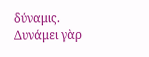δύναμις. Δυνάμει γὰρ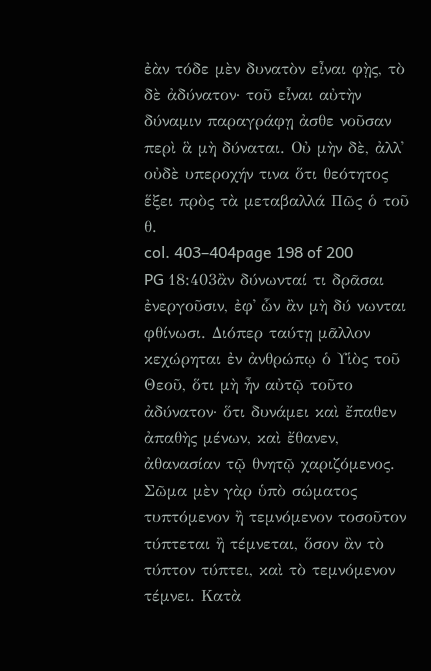ἐὰν τόδε μὲν δυνατὸν εἶναι φῂς, τὸ δὲ ἀδύνατον· τοῦ εἶναι αὐτὴν δύναμιν παραγράφῃ ἀσθε νοῦσαν περὶ ἃ μὴ δύναται. Οὐ μὴν δὲ, ἀλλ᾽ οὐδὲ υπεροχήν τινα ὅτι θεότητος ἕξει πρὸς τὰ μεταβαλλά Πῶς ὁ τοῦ θ.
col. 403–404page 198 of 200
PG 18:403ἂν δύνωνταί τι δρᾶσαι ἐνεργοῦσιν, ἐφ᾽ ὧν ἂν μὴ δύ νωνται φθίνωσι. Διόπερ ταύτῃ μᾶλλον κεχώρηται ἐν ἀνθρώπῳ ὁ Υἱὸς τοῦ Θεοῦ, ὅτι μὴ ἦν αὐτῷ τοῦτο ἀδύνατον· ὅτι δυνάμει καὶ ἔπαθεν ἀπαθὴς μένων, καὶ ἔθανεν, ἀθανασίαν τῷ θνητῷ χαριζόμενος. Σῶμα μὲν γὰρ ὑπὸ σώματος τυπτόμενον ἢ τεμνόμενον τοσοῦτον τύπτεται ἢ τέμνεται, ὅσον ἂν τὸ τύπτον τύπτει, καὶ τὸ τεμνόμενον τέμνει. Κατὰ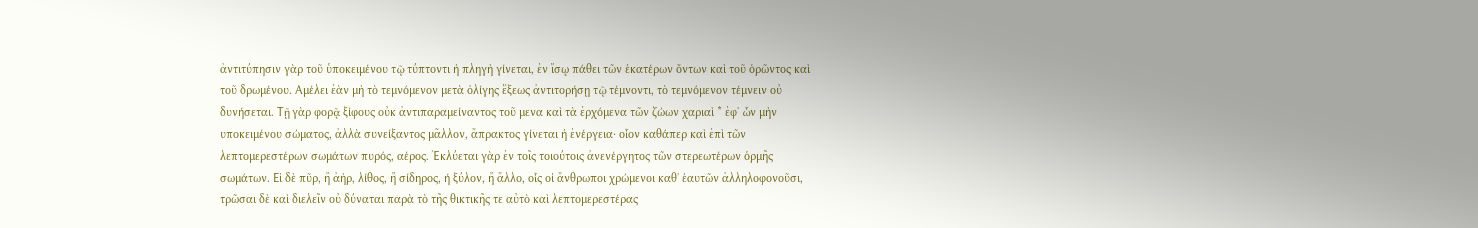ἀντιτύπησιν γὰρ τοῦ ὑποκειμένου τῷ τύπτοντι ἡ πληγὴ γίνεται, ἐν ἴσῳ πάθει τῶν ἑκατέρων ὄντων καὶ τοῦ ὁρῶντος καὶ τοῦ δρωμένου. Αμέλει ἐὰν μὴ τὸ τεμνόμενον μετὰ ὀλίγης ἕξεως ἀντιτορήσῃ τῷ τέμνοντι, τὸ τεμνόμενον τέμνειν οὐ δυνήσεται. Τῇ γὰρ φορᾷ ξίφους οὐκ ἀντιπαραμείναντος τοῦ μενα καὶ τὰ ἐρχόμενα τῶν ζώων χαριαὶ * ἐφ᾽ ὧν μὴν υποκειμένου σώματος, ἀλλὰ συνείξαντος μᾶλλον, ἄπρακτος γίνεται ἡ ἐνέργεια· οἷον καθάπερ καὶ ἐπὶ τῶν λεπτομερεστέρων σωμάτων πυρός, αέρος. Ἐκλύεται γὰρ ἐν τοῖς τοιούτοις ἀνενέργητος τῶν στερεωτέρων ὁρμῆς σωμάτων. Εἰ δὲ πῦρ, ἢ ἀὴρ, λίθος, ἢ σίδηρος, ή ξύλον, ἢ ἄλλο, οἷς οἱ ἄνθρωποι χρώμενοι καθ᾿ ἑαυτῶν ἀλληλοφονοῦσι, τρῶσαι δὲ καὶ διελεῖν οὐ δύναται παρὰ τὸ τῆς θικτικῆς τε αὐτὸ καὶ λεπτομερεστέρας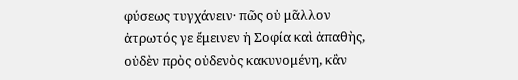φύσεως τυγχάνειν· πῶς οὐ μᾶλλον ἀτρωτός γε ἔμεινεν ἡ Σοφία καὶ ἀπαθὴς, οὐδὲν πρὸς οὐδενὸς κακυνομένη, κἂν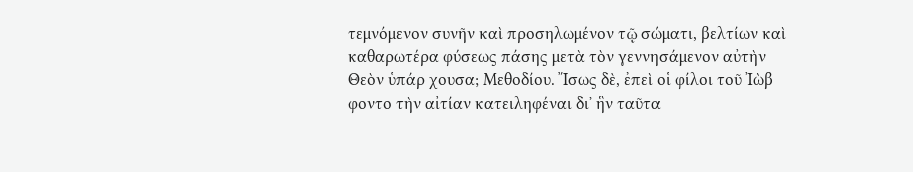τεμνόμενον συνῆν καὶ προσηλωμένον τῷ σώματι, βελτίων καὶ καθαρωτέρα φύσεως πάσης μετὰ τὸν γεννησάμενον αὐτὴν Θεὸν ὑπάρ χουσα; Μεθοδίου. Ἴσως δὲ, ἐπεὶ οἱ φίλοι τοῦ Ἰὼβ φοντο τὴν αἰτίαν κατειληφέναι δι᾿ ἣν ταῦτα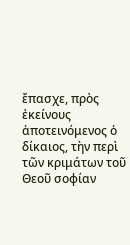ἔπασχε, πρὸς ἐκείνους ἀποτεινόμενος ὁ δίκαιος, τὴν περὶ τῶν κριμάτων τοῦ Θεοῦ σοφίαν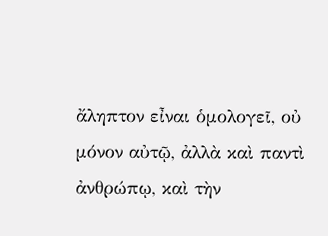ἄληπτον εἶναι ὁμολογεῖ, οὐ μόνον αὐτῷ, ἀλλὰ καὶ παντὶ ἀνθρώπῳ, καὶ τὴν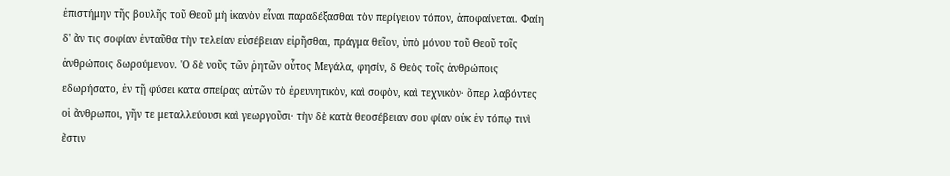ἐπιστήμην τῆς βουλῆς τοῦ Θεοῦ μὴ ἱκανὸν εἶναι παραδέξασθαι τὸν περίγειον τόπον, ἀποφαίνεται. Φαίη δ' ἄν τις σοφίαν ἐνταῦθα τὴν τελείαν εὐσέβειαν εἰρῆσθαι, πράγμα θεῖον, ὑπὸ μόνου τοῦ Θεοῦ τοῖς ἀνθρώποις δωρούμενον. 'Ο δὲ νοῦς τῶν ῥητῶν οὗτος Μεγάλα, φησίν, δ Θεὸς τοῖς ἀνθρώποις εδωρήσατο, ἐν τῇ φύσει κατα σπείρας αὐτῶν τὸ ἐρευνητικὸν, καὶ σοφὸν, καὶ τεχνικὸν· ὅπερ λαβόντες οἱ ἄνθρωποι, γῆν τε μεταλλεύουσι καὶ γεωργοῦσι· τὴν δὲ κατὰ θεοσέβειαν σου φίαν οὐκ ἐν τόπῳ τινὶ ἔστιν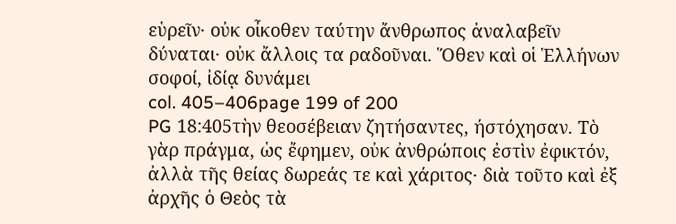εὑρεῖν· οὐκ οἶκοθεν ταύτην ἄνθρωπος ἀναλαβεῖν δύναται· οὐκ ἄλλοις τα ραδοῦναι. Ὅθεν καὶ οἱ Ἑλλήνων σοφοί, ἰδίᾳ δυνάμει
col. 405–406page 199 of 200
PG 18:405τὴν θεοσέβειαν ζητήσαντες, ήστόχησαν. Τὸ γὰρ πράγμα, ὡς ἔφημεν, οὐκ ἀνθρώποις ἐστὶν ἐφικτόν, ἀλλὰ τῆς θείας δωρεάς τε καὶ χάριτος· διὰ τοῦτο καὶ ἐξ ἀρχῆς ὁ Θεὸς τὰ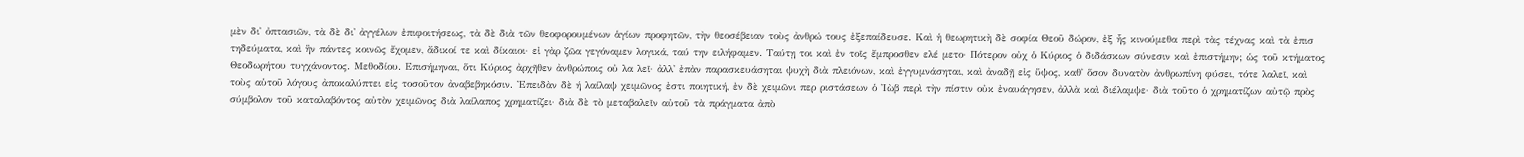μὲν δι᾿ ὀπτασιῶν, τὰ δὲ δι' ἀγγέλων ἐπιφοιτήσεως, τὰ δὲ διὰ τῶν θεοφορουμένων ἁγίων προφητῶν, τὴν θεοσέβειαν τοὺς ἀνθρώ τους ἐξεπαίδευσε. Καὶ ἡ θεωρητικὴ δὲ σοφία Θεοῦ δώρον, ἐξ ἧς κινούμεθα περὶ τὰς τέχνας καὶ τὰ ἐπισ τηδεύματα, καὶ ἣν πάντες κοινῶς ἔχομεν, ἄδικοί τε καὶ δίκαιοι· εἰ γὰρ ζῶα γεγόναμεν λογικά, ταύ την ειλήφαμεν. Ταύτῃ τοι καὶ ἐν τοῖς ἔμπροσθεν ελέ μετο· Πότερον οὐχ ὁ Κύριος ὁ διδάσκων σύνεσιν καὶ ἐπιστήμην; ὡς τοῦ κτήματος Θεοδωρήτου τυγχάνοντος. Μεθοδίου. Επισήμηναι, ὅτι Κύριος ἀρχῆθεν ἀνθρώποις οὐ λα λεῖ· ἀλλ' ἐπὰν παρασκευάσηται ψυχὴ διὰ πλειόνων, καὶ ἐγγυμνάσηται, καὶ ἀναδῇ εἰς ὕψος, καθ᾽ ὅσον δυνατὸν ἀνθρωπίνη φύσει, τότε λαλεῖ, καὶ τοὺς αὑτοῦ λόγους ἀποκαλύπτει εἰς τοσοῦτον ἀναβεβηκόσιν. Ἐπειδὰν δὲ ή λαίλαψ χειμῶνος ἐστι ποιητική, ἐν δὲ χειμῶνι περ ριστάσεων ὁ Ἰὼβ περὶ τὴν πίστιν οὐκ ἐναυάγησεν, ἀλλὰ καὶ διέλαμψε· διὰ τοῦτο ὁ χρηματίζων αὐτῷ πρὸς σύμβολον τοῦ καταλαβόντος αὐτὸν χειμῶνος διὰ λαίλαπος χρηματίζει· διὰ δὲ τὸ μεταβαλεῖν αὐτοῦ τὰ πράγματα ἀπὸ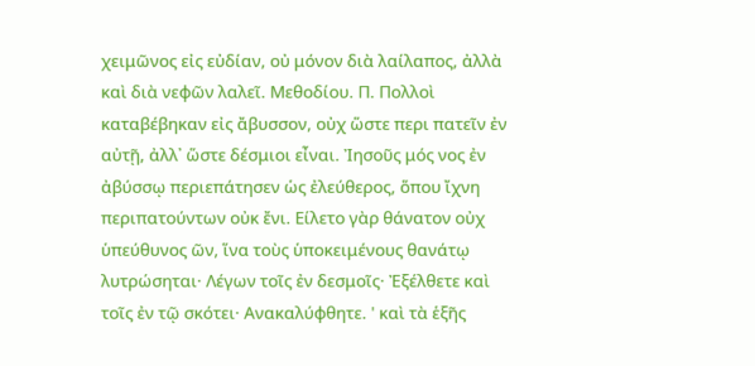χειμῶνος εἰς εὐδίαν, οὐ μόνον διὰ λαίλαπος, ἀλλὰ καὶ διὰ νεφῶν λαλεῖ. Μεθοδίου. Π. Πολλοὶ καταβέβηκαν εἰς ἄβυσσον, οὐχ ὥστε περι πατεῖν ἐν αὐτῇ, ἀλλ᾿ ὥστε δέσμιοι εἶναι. Ἰησοῦς μός νος ἐν ἀβύσσῳ περιεπάτησεν ὡς ἐλεύθερος, ὅπου ἴχνη περιπατούντων οὐκ ἔνι. Είλετο γὰρ θάνατον οὐχ ὑπεύθυνος ῶν, ἵνα τοὺς ὑποκειμένους θανάτῳ λυτρώσηται· Λέγων τοῖς ἐν δεσμοῖς· Ἐξέλθετε καὶ τοῖς ἐν τῷ σκότει· Ανακαλύφθητε. ' καὶ τὰ ἑξῆς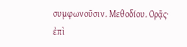συμφωνοῦσιν. Μεθοδίου. Ορᾷς· ἐπὶ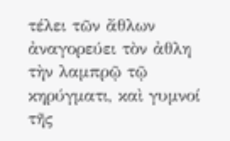τέλει τῶν ἄθλων ἀναγορεύει τὸν ἀθλη τὴν λαμπρῷ τῷ κηρύγματι, καὶ γυμνοί τῆς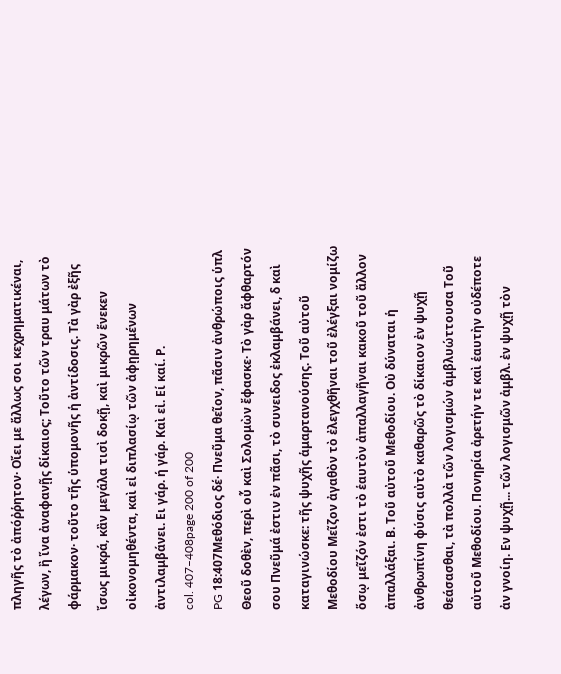πληγῆς τὸ ἀπόῤῥητον· Οἴει με ἄλλως σοι κεχρηματικέναι, λέγων, ἢ ἵνα ἀναφανῇς δίκαιος; Τοῦτο τῶν τραυ μάτων τὸ φάρμακον· τοῦτο τῆς ὑπομονῆς ἡ ἀντίδοσις. Τὰ γὰρ ἐξῆς ἴσως μικρά, κἂν μεγάλα τισὶ δοκῇ, καὶ μικρῶν ἕνεκεν οἰκονομηθέντα, καὶ εἰ διπλασίῳ τῶν ἀφῃρημένων ἀντιλαμβάνει. Ει γάρ. ή γάρ. Καὶ εἰ. Εί καί. Ρ.
col. 407–408page 200 of 200
PG 18:407Μεθόδιος δέ· Πνεῦμα θεῖον, πᾶσιν ἀνθρώποις ὑπλ Θεοῦ δοθὲν, περὶ οὗ καὶ Σολομὼν ἔφασκε· Τὸ γὰρ ἄφθαρτόν σου Πνεῦμά ἐστιν ἐν πᾶσι, τὸ συνειδος ἐκλαμβάνει, δ καὶ καταγινώσκε: τῆς ψυχῆς ἁμαρτανούσης. Τοῦ αὐτοῦ Μεθοδίου Μεῖζον ἀγαθὸν τὸ ἐλεγχθῆναι τοῦ ἐλέγξαι νομίζω ὅσῳ μεῖζόν ἐστι τὸ ἑαυτὸν ἀπαλλαγῆναι κακοῦ τοῦ ἄλλον ἀπαλλάξαι. Β. Τοῦ αὐτοῦ Μεθοδίου. Οὐ δύναται ἡ ἀνθρωπίνη φύσις αὐτὸ καθαρῶς τὸ δίκαιον ἐν ψυχῇ θεάσασθαι, τὰ πολλὰ τῶν λογισμών ἀμβλυώττουσα Τοῦ αὐτοῦ Μεθοδίου. Πονηρία ἀρετήν τε καὶ ἑαυτὴν οὐδέποτε ἀν γνοίη. Εν ψυχῇ... τῶν λογισμῶν ἀμβλ. ἐν ψυχῇ τὸν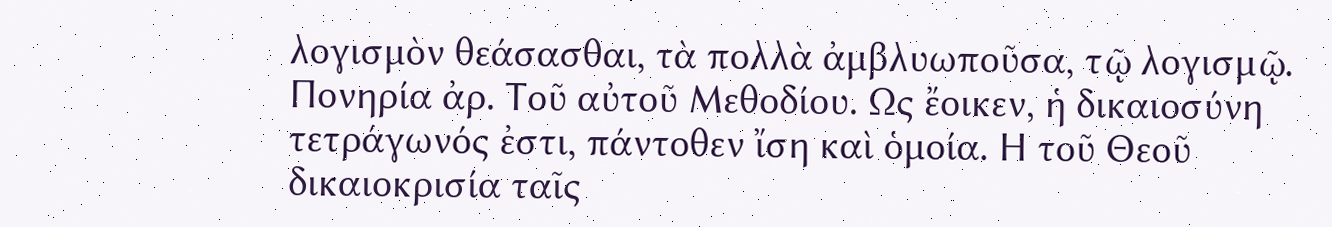λογισμὸν θεάσασθαι, τὰ πολλὰ ἀμβλυωποῦσα, τῷ λογισμῷ. Πονηρία ἀρ. Τοῦ αὐτοῦ Μεθοδίου. Ως ἔοικεν, ἡ δικαιοσύνη τετράγωνός ἐστι, πάντοθεν ἴση καὶ ὁμοία. Η τοῦ Θεοῦ δικαιοκρισία ταῖς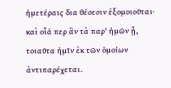ἡμετέραις δια θέσεσιν ἐξομοιοῦται· καὶ οἷά περ ἂν τὰ παρ' ἡμῶν ᾖ, τοιαῦτα ἡμῖν ἐκ τῶν ὁμοίων ἀντιπαρέχεται.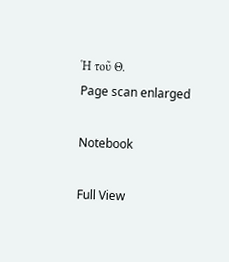Ἡ τοῦ Θ.
Page scan enlarged

Notebook

Full View